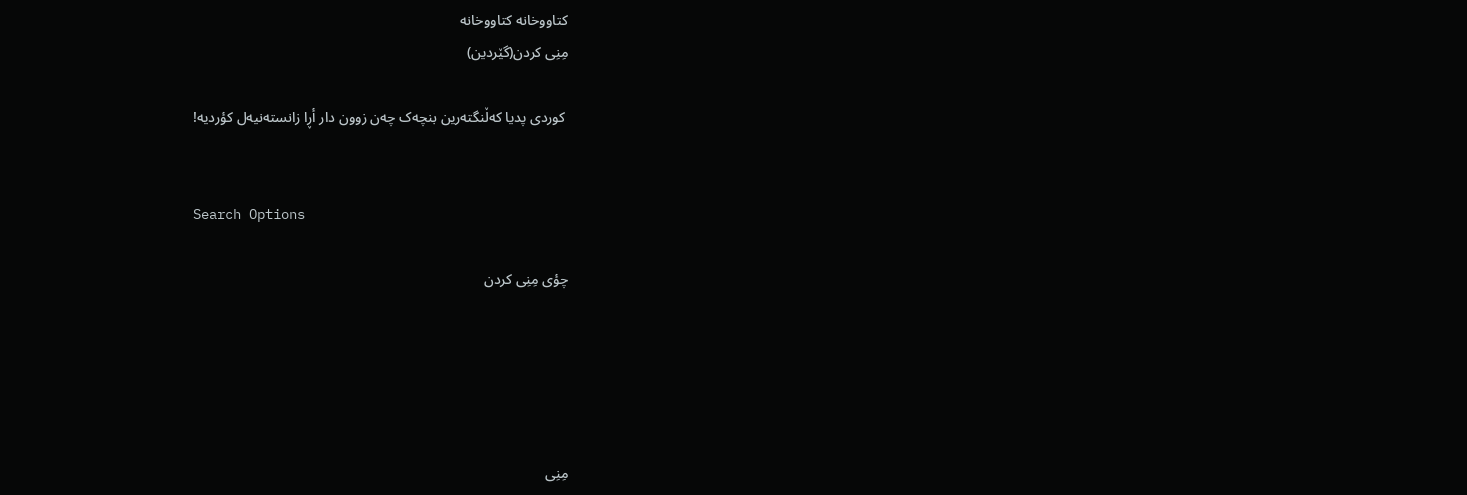کتاووخانه کتاووخانه
مِنِی کردن(گێردین)

 کوردی پدیا کەڵنگتەرین بنچەک چەن زوون دار أڕا زانستەنیەل کؤردیە!


Search Options

چؤی مِنِی کردن





مِنِی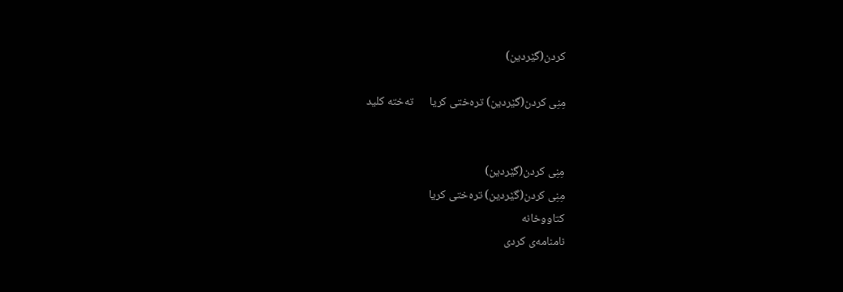کردن(گێردین)

مِنِی کردن(گێردین) ترەختی کریا      تەختە کلید


مِنِی کردن(گێردین)
مِنِی کردن(گێردین) ترەختی کریا
کتاووخانه
نامنامەی کردی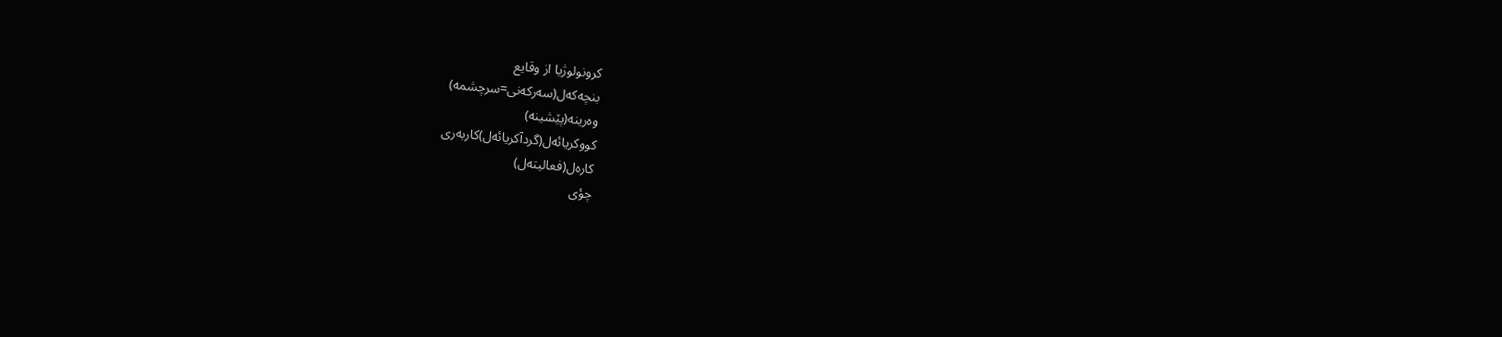کرونولوژیا از وقایع
بنچەکەل(سەرکەنی=سرچشمە)
وەرینە(پێشینە)
کووکریائەل(گردآکریائەل)کاربەری
کارەل(فعالیتەل)
چؤی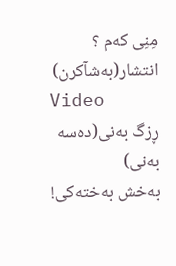مِنِی کەم ؟
انتشار(بەشآکرن)
Video
ڕزگ بەنی(دەسە بەنی)
بەخش بەختەکی!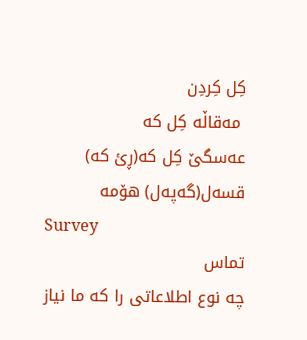کِل کِردِن
 مەقاڵە کِل کە
عەسگێ کِل کە(ڕئ کە)
قسەل(گەپەل) هۆمە
Survey
تماس
چه نوع اطلاعاتی را که ما نیاز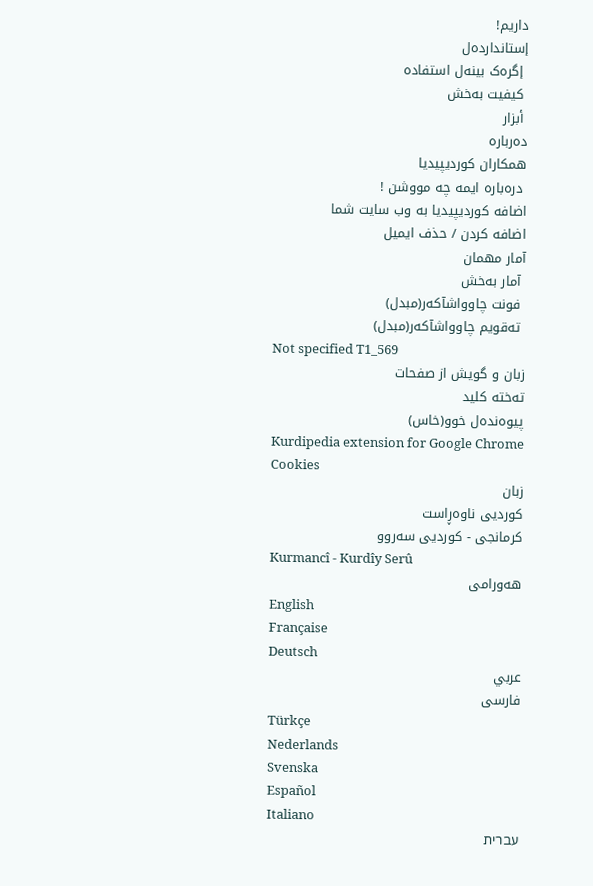داریم!
إستانداردەل
 إگرەک بینەل استفاده
 کیفیت بەخش
 أبزار
دەربارە
همکاران کوردیپیدیا
 درەباره ایمە چە مووشن !
اضافه کوردیپیدیا به وب سایت شما
اضافه کردن / حذف ایمیل
آمار مهمان
 آمار بەخش
 فونت چاوواشآکەر(مبدل)
 تەقویم چاوواشآکەر(مبدل)
Not specified T1_569
زبان و گویش از صفحات
تەختە کلید
پیوەندەل خوو(خاس)
Kurdipedia extension for Google Chrome
Cookies
زبان
کوردیی ناوەڕاست
کرمانجی - کوردیی سەروو
Kurmancî - Kurdîy Serû
هەورامی
English
Française
Deutsch
عربي
فارسی
Türkçe
Nederlands
Svenska
Español
Italiano
עברית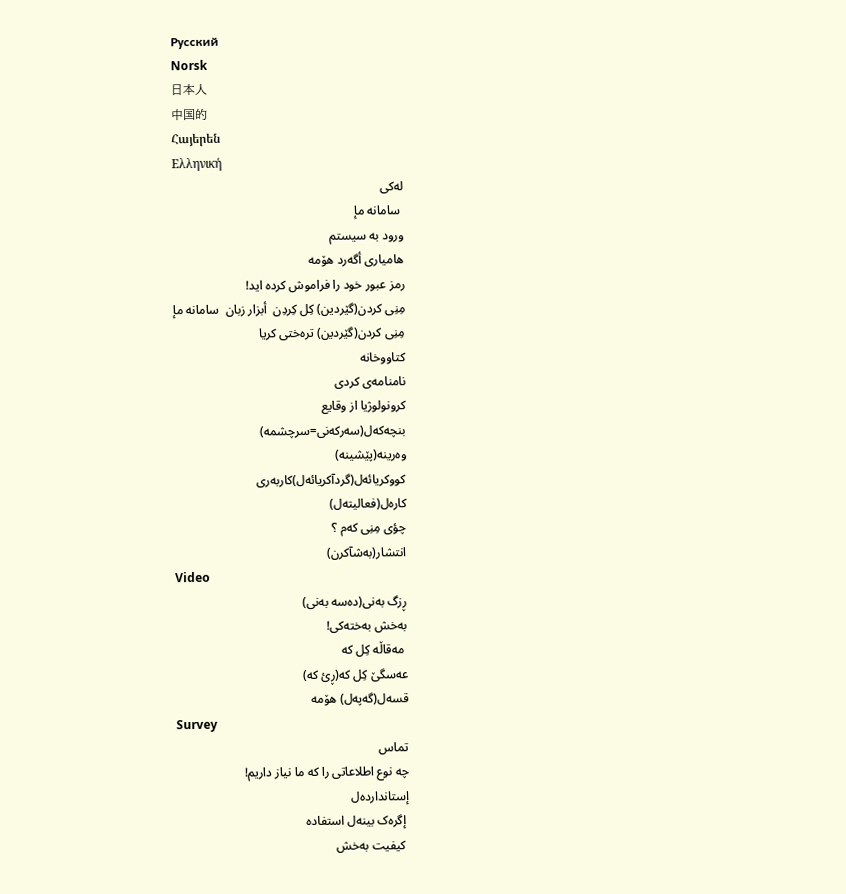Pусский
Norsk
日本人
中国的
Հայերեն
Ελληνική
لەکی
 سامانە مإ
ورود به سیستم
هامیاری أگەرد هۆمە
رمز عبور خود را فراموش کرده اید!
مِنِی کردن(گێردین) کِل کِردِن  أبزار زبان  سامانە مإ
مِنِی کردن(گێردین) ترەختی کریا
کتاووخانه
نامنامەی کردی
کرونولوژیا از وقایع
بنچەکەل(سەرکەنی=سرچشمە)
وەرینە(پێشینە)
کووکریائەل(گردآکریائەل)کاربەری
کارەل(فعالیتەل)
چؤی مِنِی کەم ؟
انتشار(بەشآکرن)
Video
ڕزگ بەنی(دەسە بەنی)
بەخش بەختەکی!
 مەقاڵە کِل کە
عەسگێ کِل کە(ڕئ کە)
قسەل(گەپەل) هۆمە
Survey
تماس
چه نوع اطلاعاتی را که ما نیاز داریم!
إستانداردەل
 إگرەک بینەل استفاده
 کیفیت بەخش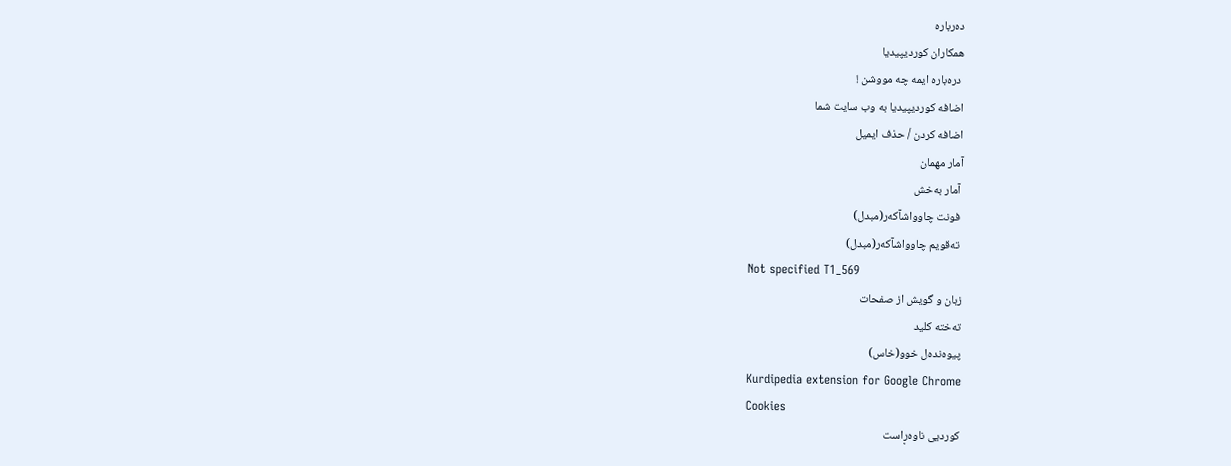دەربارە
همکاران کوردیپیدیا
 درەباره ایمە چە مووشن !
اضافه کوردیپیدیا به وب سایت شما
اضافه کردن / حذف ایمیل
آمار مهمان
 آمار بەخش
 فونت چاوواشآکەر(مبدل)
 تەقویم چاوواشآکەر(مبدل)
Not specified T1_569
زبان و گویش از صفحات
تەختە کلید
پیوەندەل خوو(خاس)
Kurdipedia extension for Google Chrome
Cookies
کوردیی ناوەڕاست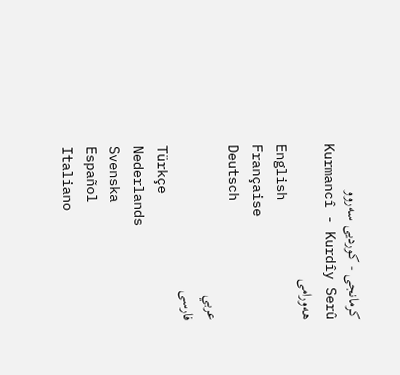کرمانجی - کوردیی سەروو
Kurmancî - Kurdîy Serû
هەورامی
English
Française
Deutsch
عربي
فارسی
Türkçe
Nederlands
Svenska
Español
Italiano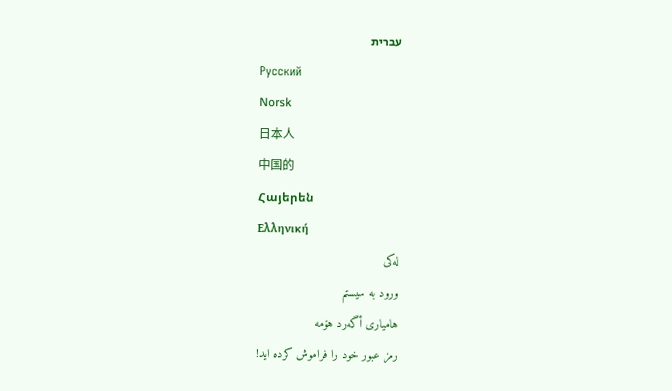עברית
Pусский
Norsk
日本人
中国的
Հայերեն
Ελληνική
لەکی
ورود به سیستم
هامیاری أگەرد هۆمە
رمز عبور خود را فراموش کرده اید!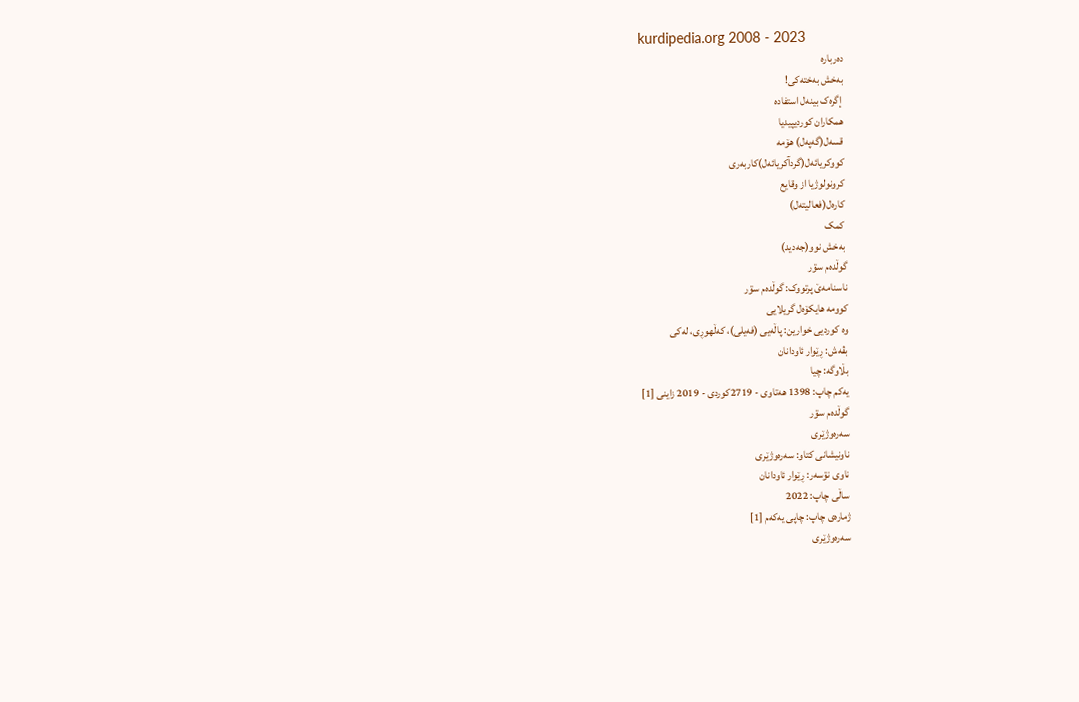kurdipedia.org 2008 - 2023
 دەربارە
 بەخش بەختەکی!
  إگرەک بینەل استفاده
 همکاران کوردیپیدیا
 قسەل(گەپەل) هۆمە
 کووکریائەل(گردآکریائەل)کاربەری
 کرونولوژیا از وقایع
 کارەل(فعالیتەل)
 کمک
 بەخش نوو(جەدید)
گوڵدەم سۊر
ناسنامەێ پرتووک: گوڵدەم سۊر
کوومە هایکۆەل گریلایی
وە کوردیی خوارین: پاڵەیی (فەیلی)، کەڵهوڕی، لەکی
بڤەش: ڕێوار ئاودانان
بڵاوگە: چیا
یەکم چاپ: 1398 هەتاوی - 2719کوردی - 2019 زاینی [1]
گوڵدەم سۊر
سەرەوژێری
ناونیشانی کتاو: سەرەوژێری
ناوی نۊسەر: ڕێوار ئاودانان
ساڵی چاپ: 2022
ژمارەی چاپ: چاپی یەکەم [1]
سەرەوژێری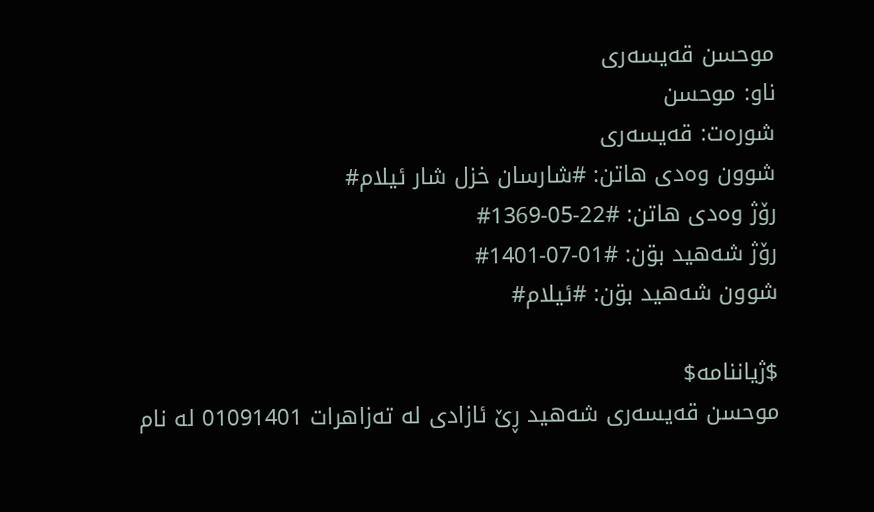موحسن قەیسەری
ناو: موحسن
شورەت: قەیسەری
شوون وەدی هاتن: #شارسان خزل شار ئیلام#
رۆژ وەدی هاتن: #22-05-1369#
رۆژ شەهید بۊن: #01-07-1401#
شوون شەهید بۊن: #ئیلام#

$ژیاننامە$
موحسن قەیسەری شەهید ڕێ ئازادی لە تەزاهرات 01091401 لە نام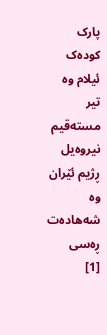پارک کودەک ئیلام وە تیر مستەقیم نیروەیل ڕژیم ئێران وە شەهادەت ڕەسی
[1]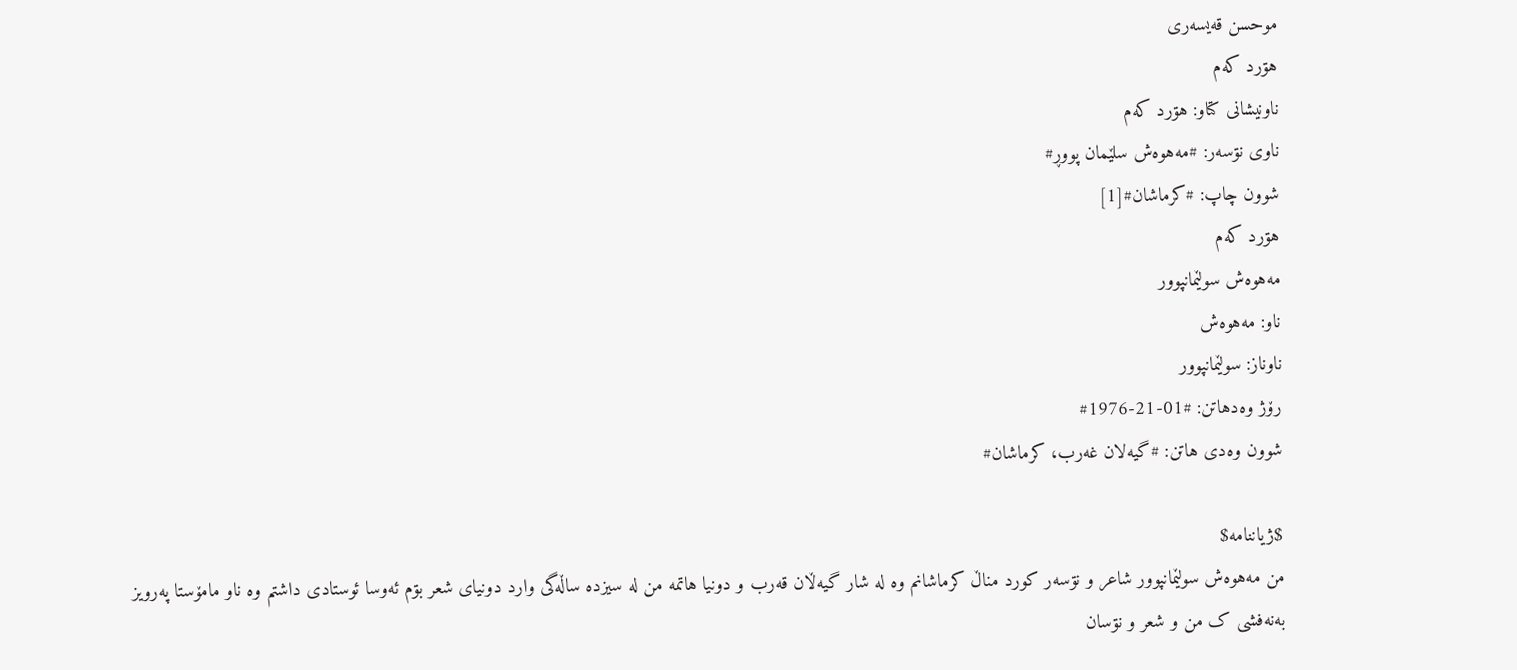موحسن قەیسەری
هۊرد کەم
ناونیشانی کتاو: هۊرد کەم
ناوی نۊسەر: #مەهوەش سلێمان پووڕ#
شوون چاپ: #کرماشان#[1]
هۊرد کەم
مەهوەش سولێمانپوور
ناو: مەهوەش
ناوناز: سولێمانپوور
رۆژ وەدهاتن: #01-21-1976#
شوون وەدی هاتن: #گیەلان غەرب، کرماشان#

$ژیاننامە$
من مەهوەش سولێمانپوور شاعر و نۊسەر کورد مناڵ کرماشانم وە لە شار گیەڵان قەرب‌ و دونیا هاتمە من لە سیزدە ساڵەگی وارد دونیای شعر بۊم ئەوسا ئوستادی داشتم وە ناو مامۆستا پەرویز بەنەفشی ک من و شعر و نۊسان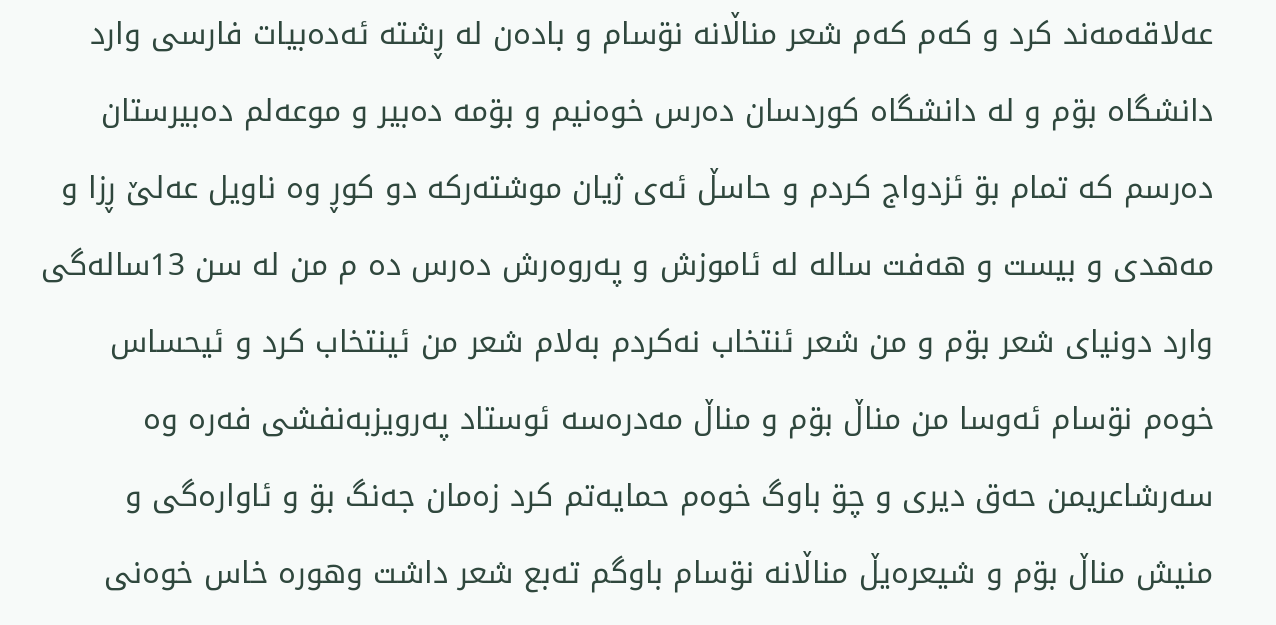عەلاقەمەند کرد و کەم کەم شعر مناڵانە نۊسام و بادەن لە ڕشتە ئەدەبیات فارسی وارد دانشگاە بۊم و لە دانشگاە کوردسان دەرس‌ خوەنیم و بۊمە دەبیر و موعەلم دەبیرستان دەرسم کە تمام بۊ ئزدواج کردم و حاسڵ ئەی ژیان موشتەرکە دو کوڕ وە ناویل عەلێ ڕزا و مەهدی و بیست و هەفت سالە لە ئاموزش و پەروەرش دەرس‌ دە م من لە سن 13سالەگی وارد دونیای شعر بۊم و من شعر ئنتخاب نەکردم بەلام شعر من ئینتخاب کرد و ئیحساس خوەم نۊسام ئەوسا من مناڵ بۊم و مناڵ مەدرەسە ئوستاد پەرویزبەنفشی فەرە وە سەر‌شاعریمن حەق دیری و چۊ باوگ خوەم حمایەتم کرد زەمان جەنگ بۊ و ئاوارەگی و منیش مناڵ بۊم و شیعرەیڵ مناڵانە نۊسام باوگم تەبع شعر داشت وهورە خاس خوەنی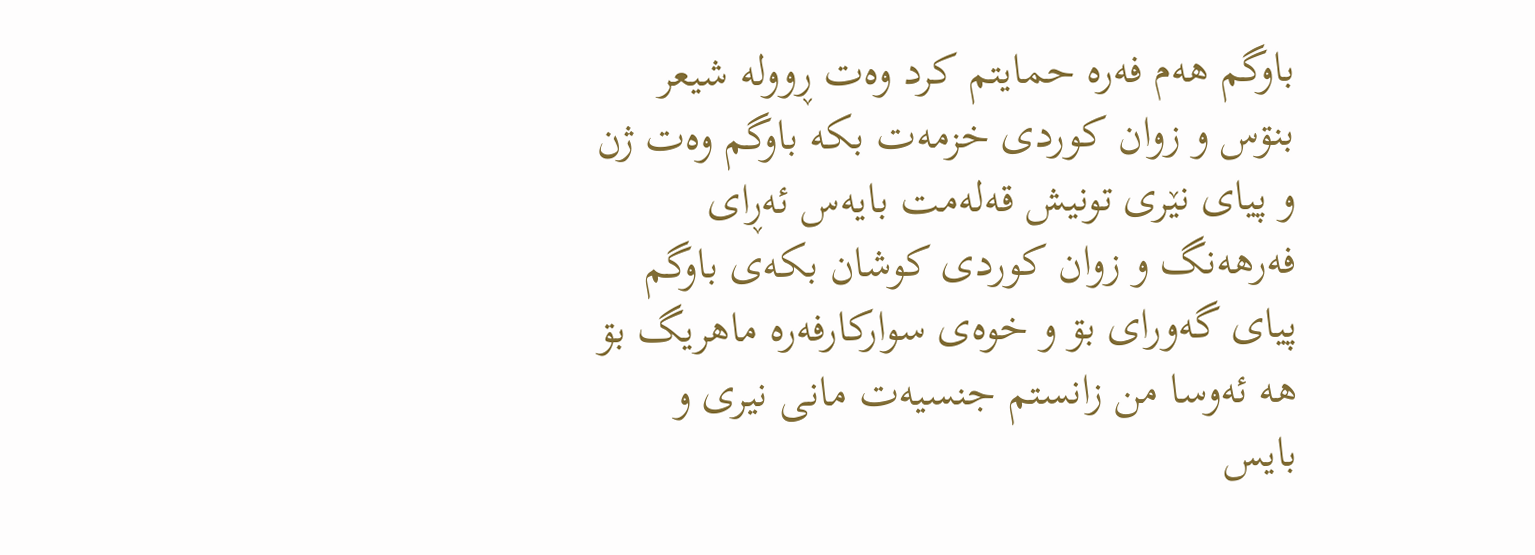باوگم هەم فەرە حمایتم کرد وەت ڕوولە شیعر بنۊس و زوان کوردی خزمەت بکە باوگم وەت ژن و پیای نێری تونیش قەلەمت بایەس ئەڕای فەرهەنگ و زوان کوردی کوشان بکەی باوگم پیای گەورای بۊ و خوەی سوارکار‌فەرە ماهریگ بۊ هه ئەوسا من زانستم جنسیەت مانی نیری و بایس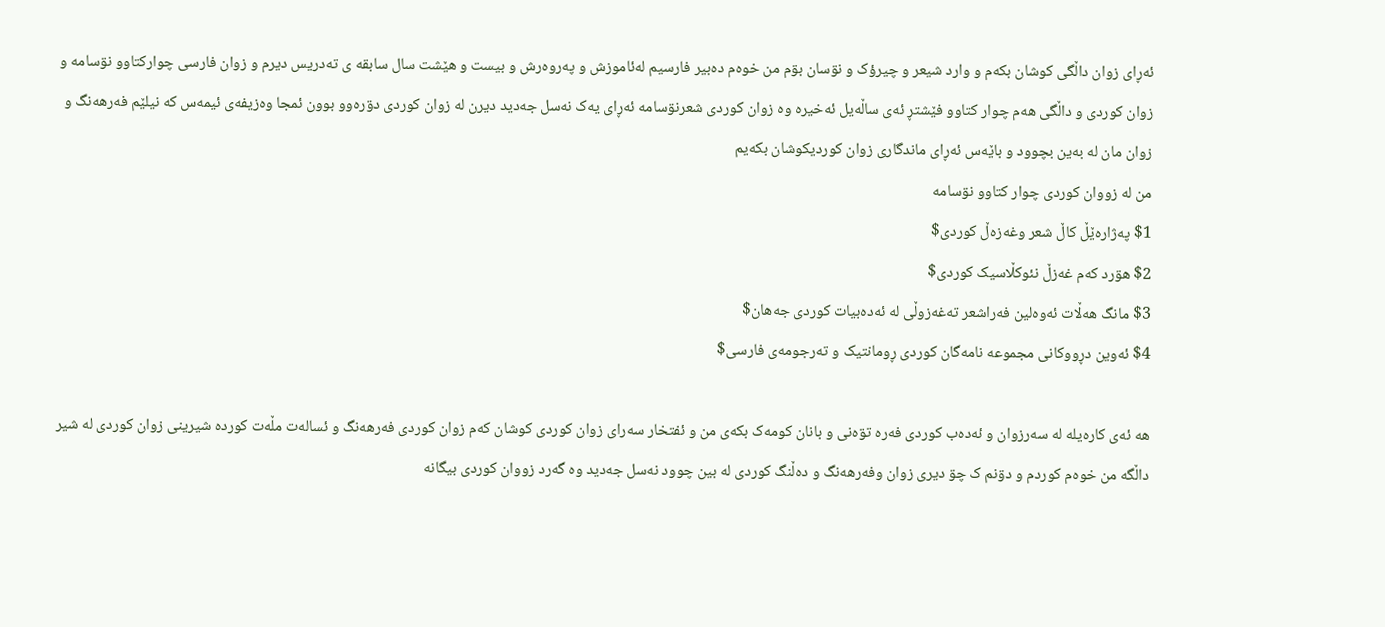ئەڕای زوان داڵگی کوشان بکەم و وارد شیعر و چیرؤک و نۊسان بۊم من خوەم دەبیر فارسیم لەئاموزش و پەروەرش و بیست و هێشت سال سابقە ی تەدریس دیرم و زوان فارسی چوارکتاوو نۊسامە و زوان کوردی و داڵگی هەم چوار کتاوو فێشتڕ ئەی ساڵەیل ئەخیرە وە زوان کوردی شعرنۊسامە ئەڕای یەک نەسل جەدید دیرن لە زوان کوردی دۊرەوو بوون ئمجا وەزیفەی ئیمەس کە نیلێم فەرهەنگ و زوان مان لە بەین بچوود و باێەس ئەڕای ماندگاری زوان کوردیکوشان بکەیم
من لە زووان کوردی چوار کتاوو نۊسامە
$1 پەژارەێڵ کاڵ شعر وغەزەڵ کوردی$
$2 هۊرد کەم غەزڵ نئوکڵاسیک کوردی$
$3 مانگ هەڵات ئەوەلین فەراشعر تەغەزوڵی لە ئەدەبیات کوردی جەهان$
$4 ئەوین دڕووکانی مجموعە نامەگان کوردی ڕومانتیک و تەرجومەی فارسی$

هە ئەی کارەیلە لە سەرزوان و ئەدەب‌ کوردی فەرە تۊەنی و بانان کومەک بکەی من و ئفتخار سەرای زوان کوردی کوشان کەم زوان کوردی فەرهەنگ و ئسالەت مڵەت کورده شیرینی زوان کوردی لە شیر داڵگە من خوەم کوردم و دۊنم ک چۊ دیری زوان وفەرهەنگ و دەڵنگ کوردی لە بین چوود نەسل جەدید وە گەرد زووان کوردی بیگانە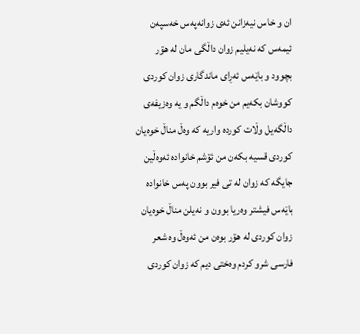ان و خاس نیەزانن ئەی زوانەپەس خەسپەن ئیمەس کە نەیلیم زوان داڵگی مان لە هۊر بچوود و باێەس ئەڕای ماندگاری زوان کوردی کووشان بکەیم من خوەم داڵگم و یە وەزیفەی داڵگەیل وڵات کوردە واریە کە وەڵ مناڵ خوەیان کوردی قسیە بکەن من ئۊشم خانوادە ئەوەڵین جایگە کە زوان لە تی فیر بوون پەس خانوادە باێەس فیشتر وەریا بوون و نەیلن مناڵ خوەیان زوان کوردی لە هۊر بوەن من ئەوەڵ وە شعر فارسی شرو کردم وەختی دیم کە زوان کوردی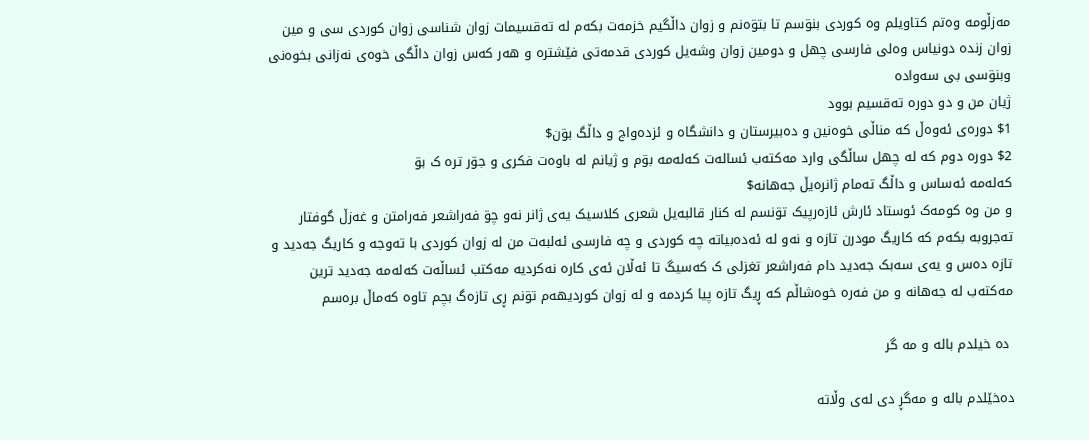مەزڵومە وەتم کتاویلم وە کوردی بنۊسم تا بتۊەنم و زوان داڵگیم خزمەت بکەم لە تەقسیمات زوان شناسی زوان کوردی سی و مین زوان زندە دونیاس وەلی فارسی چهل و دومین زوان وشەیل کوردی قدمەتی فێشترە و هەر کەس زوان داڵگی خوەی نەزانی بخوەنی وبنۊسی بی سەوادە
ژیان من و دو دوره تەقسیم بوود
$1 دورەی ئەوەڵ کە مناڵی خوەنین و دەبیرستان و دانشگاە و ئزدەواج و داڵگ بۊن$
$2 دورە دوم کە لە چهل ساڵگی وارد مەکتەب ئسالەت کەلەمە بۊم و ژیانم لە باوەت فکری و جۊر ترە ک بۊ
کەلەمە ئەساس و داڵگ تەمام ژانرەیڵ جەهانە$
و من وە کومەک ئوستاد ئارش ئازەرپیک تۊنسم لە کنار قالبەیل شعری کلاسیک یەی ژانر نەو چۊ فەراشعر فەرامتن و غەزڵ گوفتار تەجروبە بکەم کە کاریگ مودرن تازە و نەو لە ئەدەبیاتە چە کوردی و چە فارسی ئەلبەت من لە زوان کوردی با تەوجە و کاریگ جەدید و تازە دەس و یەی سەبک جەدید دام فەراشعر تغزلی ک کەسیگ تا ئەڵان ئەی کارە نەکردیە مەکتب ئساڵەت کەلەمە جەدید ترین مەکتەب لە جەهانە و من فەرە خوەشاڵم کە ڕیگ تازە پیا کردمە و لە زوان کوردیهەم تۊنم ڕی تازەگ بچم تاوە کەماڵ برەسم

 ده خیلدم باله و مه گر

دەخێلدم باله و مەگڕ دی لەی وڵاته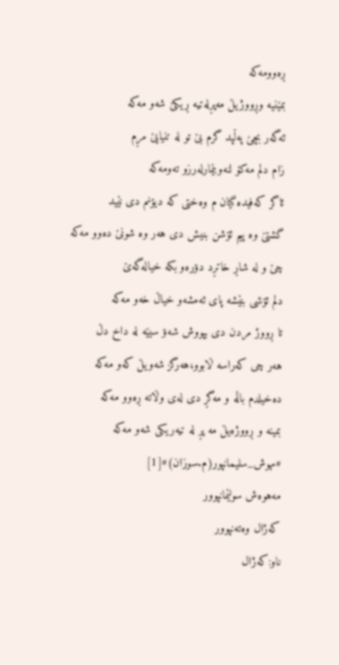ڕەوومەکە
بمێنیه وڕووژیڵ مەپڕلەتیە ڕیکێ شەو مەکە
ئەگەر بچێ پەڵپد گرم بێ تو له تنیایێ مڕم
زام دلم مەکۆ لنەوبێمارلەرزو تەومەکە
ئاگر کەفیده گیان م وەختی که دیۊنم دی نێید
گشتێ وه پیم ئۊشن بنیش دی هەر وه شونێ دەوو مەکە
چێ و لە شاڕ خاتڕد دۊرەو بکە خیالەگەێ
دلم ئۊشی بنێشە پای ئەمشەو خیاڵ خەو مەکە
تا ڕووژ مردن دی بپووش شەۊ سیێە لە داخ دڵ
هەر چی کەراسە ڵابوو،هەرگز شەویڵ کەو مەکە
دەخیلدم باڵە و مەگڕ دی لەی وڵاتە ڕەوو مەکە
بمینە و ڕووژەیڵ مە پڕ لە تیەریکی شەو مەکە
#مهوش_سلیمانپور(م.سوزان)#[1]
مەهوەش سولێمانپوور
کەژال وەتەنپوور
ناو:کەژال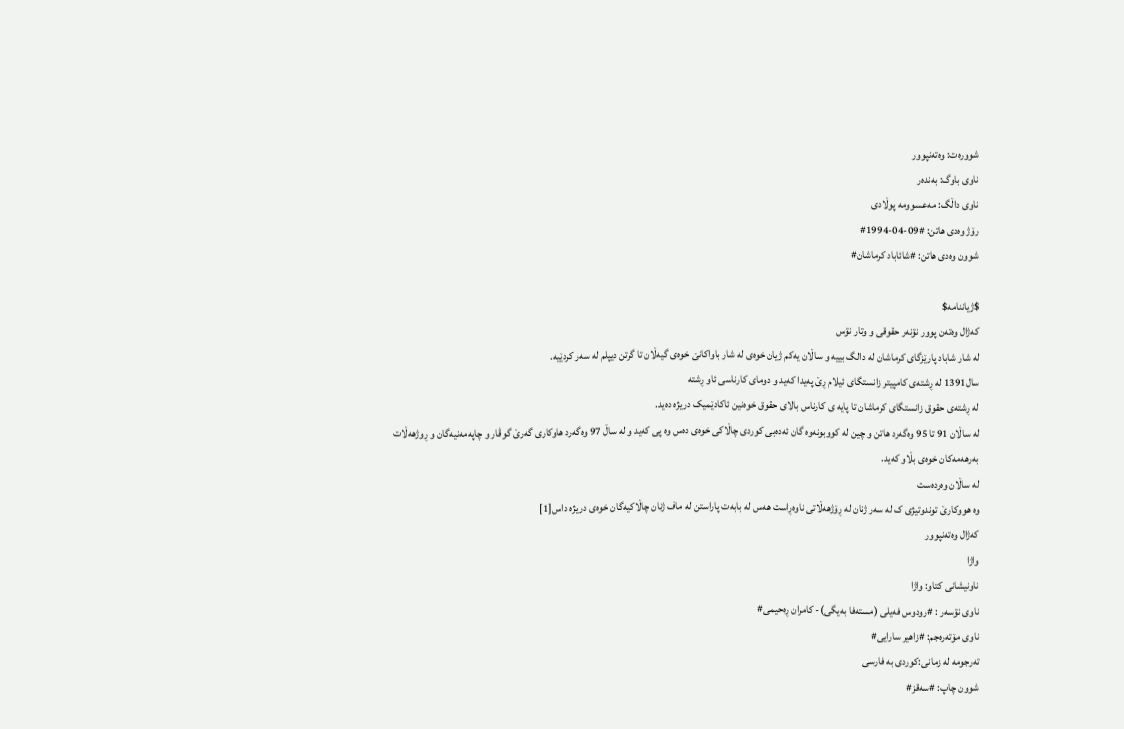شوورەت: وەتەنپوور
ناوی باوگ: بەندەر
ناوی داڵگ: مەعسوومە پوڵادی
رۆژ وەدی هاتن: #09-04-1994#
شوون وەدی هاتن: #شائاباد کرماشان#

$ژیاننامە$
کەژال وەتەن پوور نۊنەر حقوقی و وتار نۊس
لە شار شاباد پارێزگای کرماشان لە دالگ بییە و ساڵان یەکم ژیان خوەی لە شار باواکانێ خوەی گیەڵان تا گرتن دیپلم لە سەر کردێیە.
سال1391 لە ڕشتەی کامپیتر زانستگای ئیلام ڕێ پەیدا کەید و دومای کارناسی ئاو ڕشتە
لە ڕشتەی حقوق زانستگای کرماشان تا پایە ی کارناس بالای حقوق خوەنین ئاکادێمیک دریژە دەید.
لە ساڵان 91 تا 95 وەگەرد هاتن و چین لە کووبونەوە گان ئەدەبی کوردی چاڵاکی خوەی دەس وە پی کەید و لە ساڵ 97 وەگەرد هاوکاری گەرێ گوڤار و چاپەمەنیەگان و ڕوژهەڵات بەرهەمەکان خوەی بڵاو کەید.
لە ساڵان وەردەست
وە هووکارێ توندوتیژی ک لە سەر ژنان لە ڕۆژهەڵاتی ناوەڕاست هەس لە بابەت پاراستن لە ماف ژنان چاڵاکیەگان خوەی دریژە داس[1]
کەژال وەتەنپوور
واژا
ناونیشانی کتاو: واژا
ناوی نۊسەر : #رودوس فەیلی (مستەفا بەیگی)- کامران ڕەحیمی#
ناوی مۆتەرەجم: #زاهیر سارایی#
تەرجومە لە زمانی:کوردی بە فارسی
شوون چاپ: #سەقز#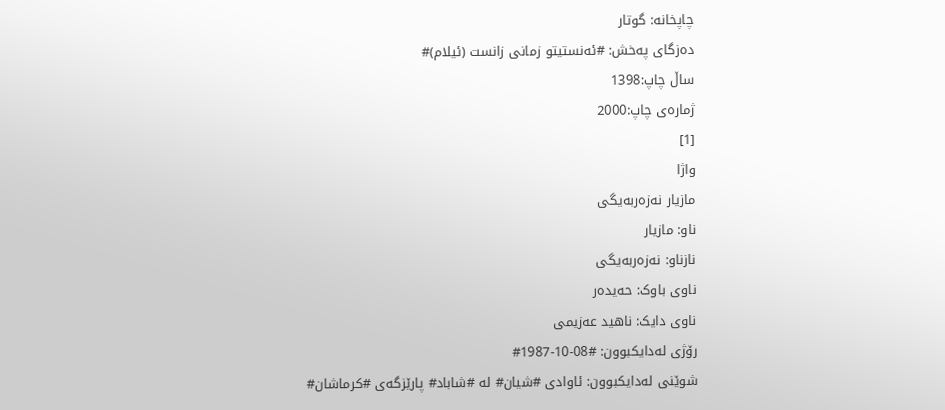چاپخانە: گوتار
دەزگای پەخش: #ئەنستیتو زمانی زانست (ئیلام)#
ساڵ چاپ:1398
ژمارەی چاپ:2000
[1]
واژا
مازیار نەزەربەیگی
ناو: مازیار
نازناو: نەزەربەیگی
ناوی باوک: حەیدەر
ناوی دایک: ناهید عەزیمی
رۆژی لەدایکبوون: #08-10-1987#
شوێنی لەدایکبوون: ئاوادی #شیان# له #شاباد# پارێزگەی #کرماشان#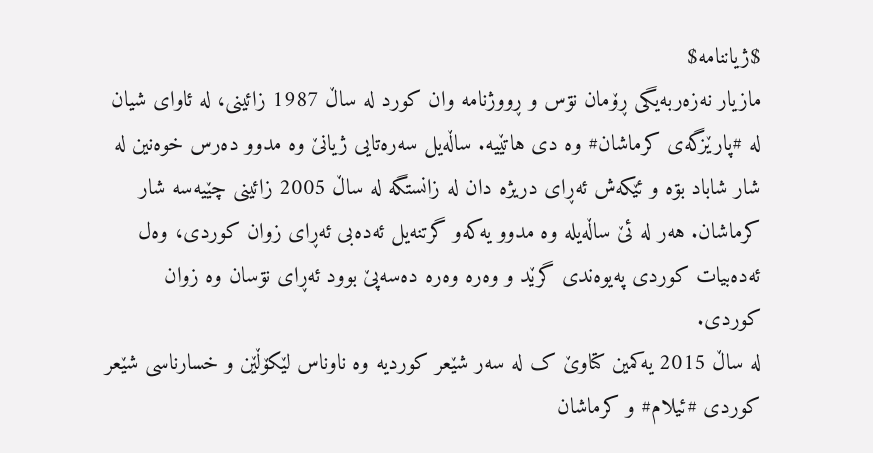$ژیاننامە$
مازیار نەزەربەیگی ڕۆمان نۊس و ڕووژنامە وان کورد له ساڵ 1987 زائینی، لە ئاوای شیان له #پارێزگەی کرماشان# وە دی هاتێیه. ساڵەیل سەرەتایی ژیانێ وە مدوو دەرس خوەنین له شار شاباد بۊە و ئێکەش ئەڕای دریژه دان له زانستگه له ساڵ 2005 زائینی چێیەسە شار کرماشان. هەر له ئێ ساڵەیله وە مدوو یەکەو گرتنەیل ئەدەبی ئەڕای زوان کوردی، وەل ئەدەبیات کوردی پەیوەندی گرێد و وەرە وەرە دەسەپێ بوود ئەڕای نۊسان وە زوان کوردی.
له ساڵ 2015 یەکمین کتاوێ ک له سەر شێعر کوردیە وە ناوناس لێکۆڵێن و خسارناسی شێعر کوردی #ئیلام# و کرماشان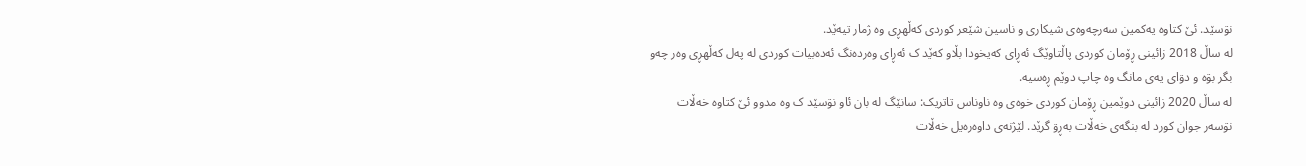نۊسێد. ئێ کتاوە یەکمین سەرچەوەی شیکاری و ناسین شێعر کوردی کەڵهڕی وە ژمار تیەێد.
له ساڵ 2018 زائینی ڕۆمان کوردی پاڵتاوێگ ئەڕای کەیخودا بڵاو کەێد ک ئەڕای وەردەنگ ئەدەبیات کوردی له پەل کەڵهڕی وەر چەو بگر بۊە و دۊای یەی مانگ وە چاپ دوێم ڕەسیه.
له ساڵ 2020 زائینی دوێمین ڕۆمان کوردی خوەی وە ناوناس تاتریک: سانێگ له بان ئاو نۊسێد ک وە مدوو ئێ کتاوە خەڵات نۊسەر جوان کورد له بنگەی خەڵات بەڕۊ گرێد. لێژنەی داوەرەیل خەڵات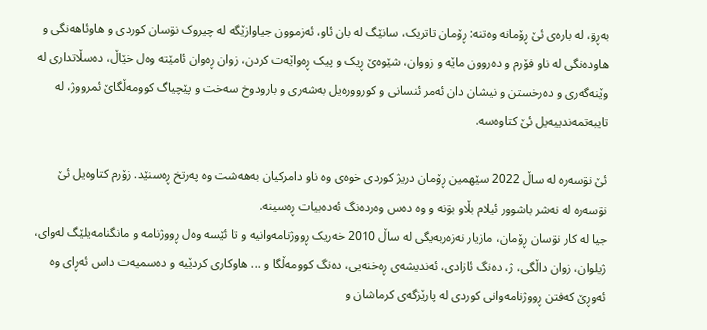بەڕۊ، له بارەی ئێ ڕۆمانە وەتنە: ڕۆمان تاتریک، سانێگ له بان ئاو، ئەزموون جیاوازێگە لە چیروک نۊسان کوردی و هاوئاهەنگی و هاودەنگی لە ناو فۆرم و دەروون ماێە و زووان، شێوەێ ڕیک و پیک ڕەواێەت کردن، زوان ڕەوان ئامێتە وەل خێاڵ، دەسڵاتداری لە وێنەگەری و دەرخستن و نیشان دان ئەمر ئنسانی و کوروورەیل بەشەری و بارودوخ سەخت و پێچیاگ کوومەڵگاێ ئمرووژ، لە تایبەتمەندییەیل ئێ کتاوەسە.

ئێ نۊسەرە له ساڵ 2022 سێهمین ڕۆمان دریژ کوردی خوەی وە ناو دامرکیان بەهەشت وە پەرتخ ڕەسنێد. زۆرم کتاوەیل ئێ نۊسەرە له نەشر باشوور ئیلام بڵاو بۊنە و وە دەس وەردەنگ ئەدەبیات ڕەسینە.
جیا له کار نۊسان ڕۆمان، مازیار نەزەربەیگی له ساڵ 2010 خەریک ڕووژنامەوانیه و تا ئێسه وەل ڕووژنامە و مانگنامەیلێگ لەوای، ژیلوان، زوان داڵگی، ژ، دەنگ ئازادی، ئەندیشەی ڕەخنەیی، دەنگ کوومەڵگا و ... هاوکاری کردێیه و دەسمیەت داس ئەڕای وە ئەوڕێ کەفتن ڕووژنامەوانی کوردی له پارێزگەی کرماشان و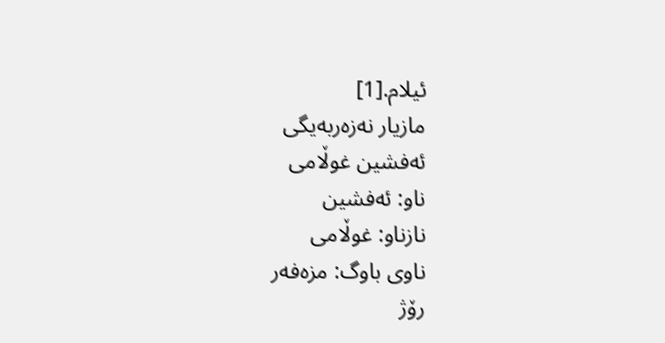ئیلام.[1]
مازیار نەزەربەیگی
ئەفشین غوڵامی
ناو: ئەفشین
نازناو: غوڵامی
ناوی باوگ: مزەفەر
رۆژ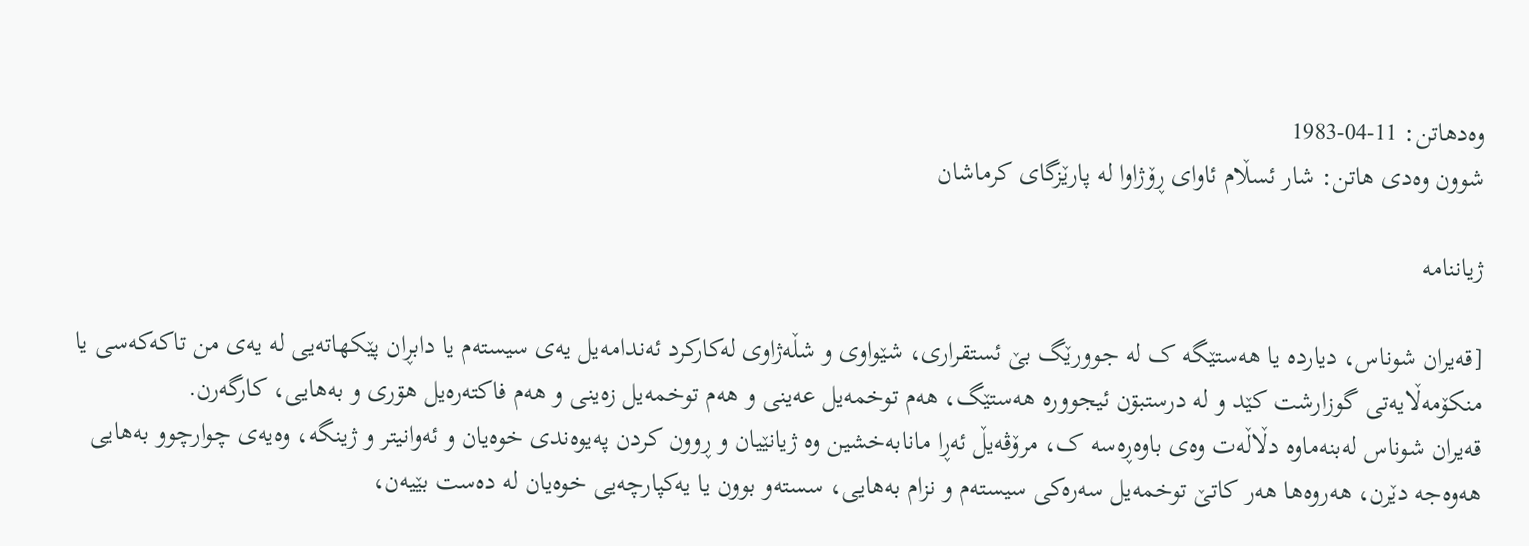وەدهاتن: 11-04-1983
شوون وەدی هاتن: شار ئسڵام ئاوای ڕۆژاوا لە پارێزگای کرماشان

ژیاننامە

[قەیران شوناس، دیاردە یا هەستێگە ک لە جوورێگ بێ ئستقراری، شێواوی و شڵەژاوی لەکارکرد ئەندامەیل یەی سیستەم یا دابڕان پێکهاتەیی لە یەی من تاکەکەسی یا منکۆمەڵایەتی گوزارشت کێد و لە درستبۊن ئیجوورە هەستێگ، هەم توخمەیل عەینی و هەم توخمەیل زەینی و هەم فاکتەرەیل هۊری و بەهایی، کارگەرن.
قەیران شوناس لەبنەماوە دڵاڵەت وەی باوەڕەسە ک، مرۆڤەیڵ ئەڕا مانابەخشین وە ژیانێیان و ڕوون کردن پەیوەندی خوەیان و ئەوانیتر و ژینگە، وەیەی چوارچوو بەهایی هەوەجە دێرن، هەروەها هەر کاتێ توخمەیل سەرەکی سیستەم و نزام بەهایی، سستەو بوون یا یەکپارچەیی خوەیان لە دەست بێیەن،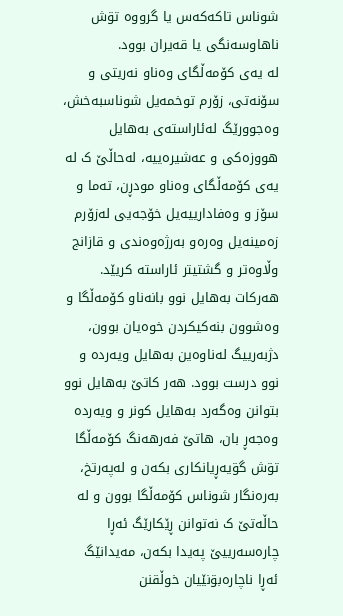شوناس تاکەکەس یا گرووە تۊش ناهاوسەنگی یا قەیران بوود.
لە یەی کۆمەڵگای وەناو نەریتی و سۆنەتی، زۆرم توخمەیل شوناسبەخش، وەجوورێگ لەئاراستەی بەهایل هووزەکی و عەشیرەییە، لەحاڵێ ک لە یەی کۆمەڵگای وەناو مودڕن، تەما و سۆز و وەفادارییەیل خۆجەیی لەزۆرم زەمینەیل وەرەو بەرژەوەندی و قازانج وڵاوەتر و گشتیتر ئاراستە کریێد.
هەرکات بەهایل نوو بانەناو کۆمەڵگا و وەشوون بنەکیکردن خوەیان بوون، دژبەرییگ لەناوەین بەهایل ویەردە و نوو درست بوود. هەر کاتێ بەهایل نوو بتوانن وەگەرد بەهایل کونر و ویەردە وەجەڕ بان، هاتێ فەرهەنگ کۆمەڵگا تۊش گۊیەڕیانکاری بکەن و لەپەرتخ، بەرەنگار شوناس کۆمەڵگا بوون و لە حاڵەتێ ک نەتوانن ڕێکارێگ ئەڕا چارەسەرییێ پەیدا بکەن، مەیدانێگ ئەڕا ناچارەبۊنێیان خوڵقنن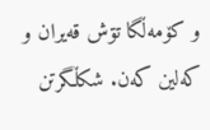و کۆمەڵگا تۊش قەیران و کەلین کەن. شکڵگرتن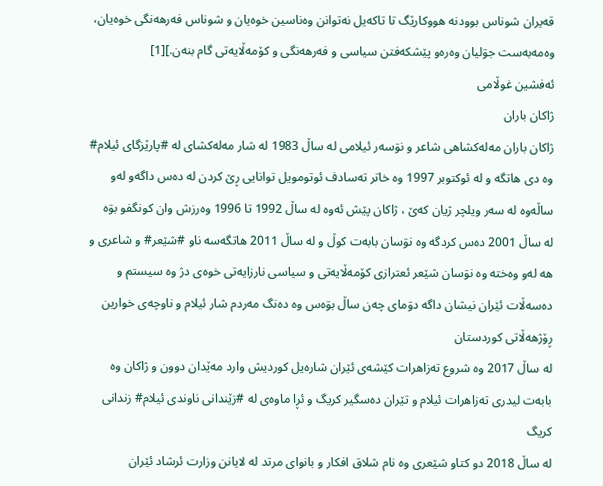قەیران شوناس بوودنە هووکارێگ تا تاکەیل نەتوانن وەناسین خوەیان و شوناس فەرهەنگی خوەیان، وەمەبەست جۊلیان وەرەو پێشکەفتن سیاسی و فەرهەنگی و کۆمەڵایەتی گام بنەن.][1]
ئەفشین غوڵامی
ژاکان باران
ژاکان باران مەلەکشاهی شاعر و نۊسەر ئیلامی لە ساڵ 1983 لە شار مەلەکشای لە #پارێزگای ئیلام# وە دی هاتگە و لە ئوکتوبر 1997 وە خاتر تەسادف ئوتومویل توانایی ڕێ کردن لە دەس داگەو لەو ساڵەوە لە سەر ویلچر ژیان کەێ ، ژاکان پێش ئەوە لە ساڵ 1992 تا 1996 وەرزش وان کونگفو بۊە
لە ساڵ 2001 دەس کردگە وە نۊسان بابەت کوڵ و لە ساڵ 2011 هاتگەسە ناو #شێعر# و شاعری و هە لەو وەختە وە نۊسان شێعر ئعترازی کۆمەڵایەتی و سیاسی نارزایەتی خوەی دژ وە سیستم و دەسەڵات ئێران نیشان داگە دۊمای چەن ساڵ بۊەس وە دەنگ مەردم شار ئیلام و ناوچەی خوارین ڕۆژهەڵاتی کوردستان
لە ساڵ 2017 وە شروع تەزاهرات کێشەی ئێران شارەیل کوردیش وارد مەێدان دوون و ژاکان وە بابەت لیدری تەزاهرات ئیلام و تێران دەسگیر کریگ و ئڕا ماوەی لە #زێندانی ناوندی ئیلام# زندانی کریگ
لە ساڵ 2018 دو کتاو شێعری وە نام شلاق افکار و بانوای مرتد لە لایانن وزارت ئرشاد ئێران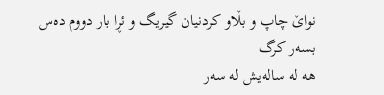نواێ چاپ و بڵاو کردنیان گیریگ و ئڕا بار دووم دەس بسەر کرگ
هە لە سالەیش لە سەر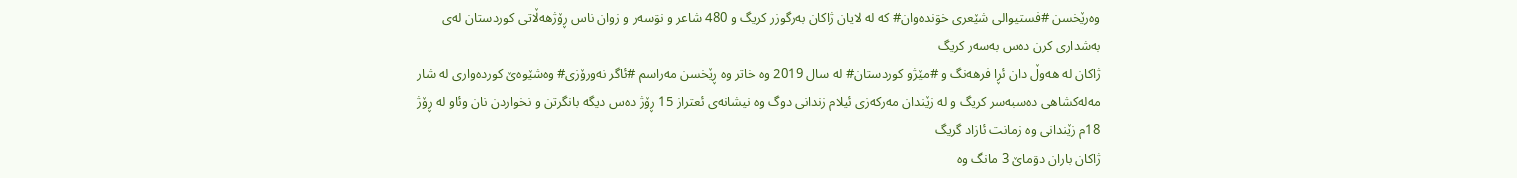وەرێخسن #فستیوالی شێعری خۊندەوان# کە لە لایان ژاکان بەرگوزر کریگ و 480 شاعر و نۊسەر و زوان ناس ڕۆژهەڵاتی کوردستان لەی بەشداری کرن دەس بەسەر کریگ
ژاکان لە هەوڵ دان ئڕا فرهەنگ و #مێژو کوردستان# لە سال 2019 وە خاتر وە ڕێخسن مەراسم #ئاگر نەورۆزی# وەشێوەێ کوردەواری لە شار مەلەکشاهی دەسبەسر کریگ و لە زێندان مەرکەزی ئیلام زندانی دوگ وە نیشانەی ئعتراز 15 ڕۆژ دەس دیگە بانگرتن و نخواردن نان وئاو لە ڕۆژ 18م زێندانی وە زمانت ئازاد گریگ
ژاکان باران دۊماێ 3 مانگ وە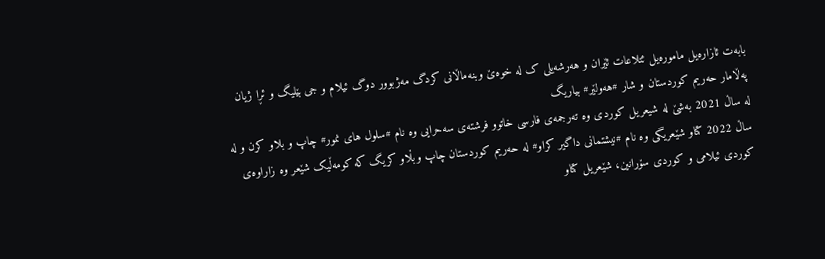بابەت ئازارەیل مامورەیل ئتلاعات ئێران و هەرشەیلی ک لە خوەێ وبنەماڵانی کردگ مەژبوور دوگ ئیلام و جی بێلیگ و ئڕا ژیان پەڵامار حەریم کوردستان و شار #هەولێر# بیاریگ
لە ساڵ 2021 بەشێ لە شیعریل کوردی وە تەرجمەی فارسی خاتوو فرشتەی سەحرایی وە نام #سلول های نمور# چاپ و بلاو کرن و لە ساڵ 2022 کتاو شێعریگی وە نام #نیشتمانی داگیر کراو# لە حەریم کوردستان چاپ وبڵاو کریگ کە کومەڵیک شێعر وە زاراوەی کوردی ئیلامی و کوردی سۆرانین، شێعریل کتاو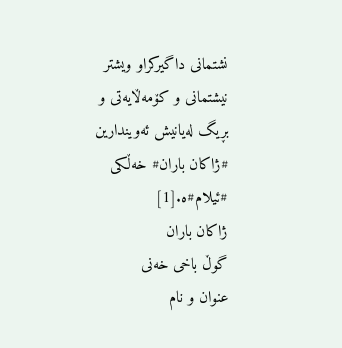نشتمانی داگیرکراو ویشتر نیشتمانی و کۆمەڵایەتی و بڕیگ لەیانیش ئەویندارین
#ژاکان باران# خەڵکی #ئیلام#ە.[1]
ژاکان باران
گوڵ باخی خەنی
عنوان و نام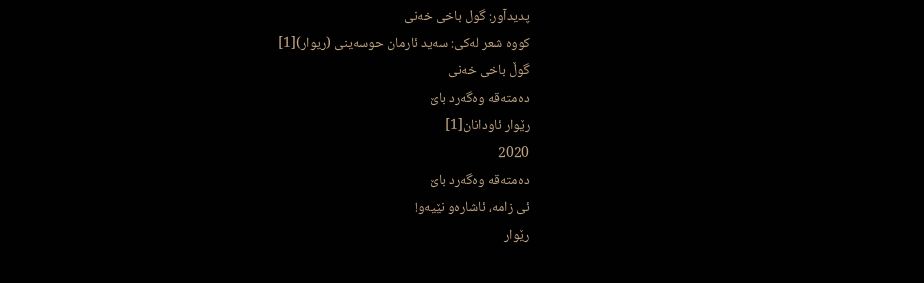پدیدآور: گول باخی خەنی
کووه شعر لەکی: سەید ئارمان حوسەینی (ریوار)[1]
گوڵ باخی خەنی
دەمتەقە وەگەرد باێ
رێوار ئاودانان[1]
2020
دەمتەقە وەگەرد باێ
ئی زامە، ئاشارەو نێیەو!
رێوار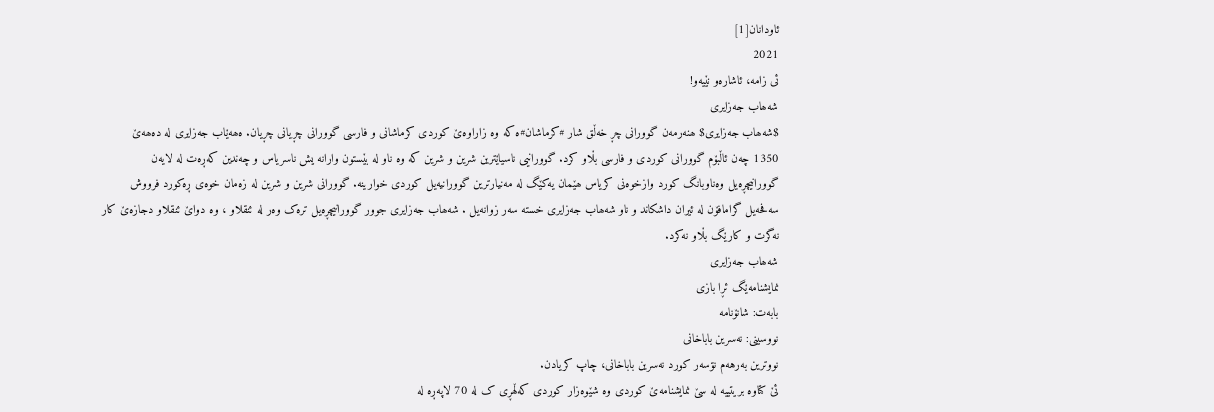ئاودانان[1]
2021
ئی زامە، ئاشارەو نێیەو!
شەھاب جەزایری
$شەھاب جەزایری$ ھنەرمەن گوورانی چڕ خەڵق شار #کرماشان#ە کە وە زاراوەێ کوردی کرماشانی و فارسی گوورانی چڕیانی چڕیان. ەھەێاب جەزایری لە دەھەێ 1350 چەن ئاڵبۆم گوورانی کوردی و فارسی بڵاو کرد. گوورانیی ناسیاێترین شرین و شرین کە وە ناو لە بێستون وارانە یش ناسریاس و چەندین کەڕەت لە لایەن گوورانیچڕەیل وەناوبانگ کورد وازخوەنی کریاس ھێمان یەکێگ لە مەنیارترین گوورانیەیل کوردی خوارینە. گوورانی شرین و شرین لە زەمان خوەی ڕەکورد فرووش سەفحەیل گرامافۆن لە ئیران داشکاند و ناو شەھاب جەزایری خستە سەر زوانەیل . شەھاب جەزایری جوور گوورانیچڕەیل ترەک وەر لە ئنقلاو ، وە دواێ ئنقلاو دجازەێ کار نەگرت و کارێگ بڵاو نەکرد.
شەھاب جەزایری
نمایشنامەێگ ئڕا بازی
بابەت: شانۆنامە
نووسینی: نەسرین باباخانی
نووترین بەرهەم نۊسەر کورد نەسرین باباخانی، چاپ کریادن.
ئێ کتاوە بریتییە لە سێ نمایشنامەێ کوردی وە شێوەزار کوردی کەڵهڕی ک لە 70 لاپەڕە لە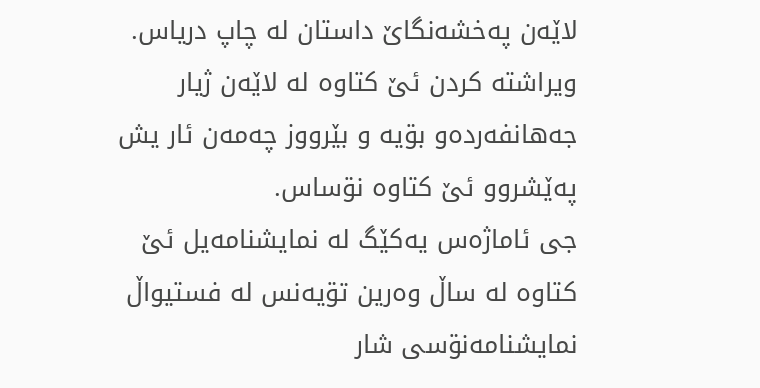لاێەن پەخشەنگاێ داستان لە چاپ دریاس.
ویراشتە کردن ئێ کتاوە لە لاێەن ژیار جەهانفەردەو بۊیە و بێرووز چەمەن ئار یش پەێشروو ئێ کتاوە نۊساس.
جی ئاماژەس یەکێگ لە نمایشنامەیل ئێ کتاوە لە ساڵ وەرین تۊیەنس لە فستیواڵ نمایشنامەنۊسی شار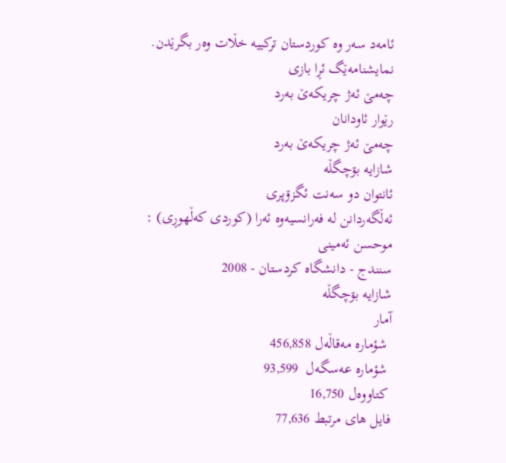ئامەد سەر وە کوردستان ترکییە خڵات وەر بگرێدن.
نمایشنامەێگ ئڕا بازی
چەمێ ئەژ چریکەێ بەرد
رێوار ئاودانان
چەمێ ئەژ چریکەێ بەرد
شازايه بۊچگڵه
ئانتوان دو سه‌نت ئگزۊپری
ئه‌ڵگه‌ردانن له‌ فه‌رانسیه‌وه‌ ئه‌را (كوردى كه‌ڵهوڕی) : موحسن ئه‌مینی
سنندج - دانشگاه كردستان - 2008
شازايه بۊچگڵه
آمار
 شؤمارە مەقاڵەل 456,858
 شؤمارە عەسگەل  93,599
 کتاووەل 16,750
فایل های مرتبط 77,636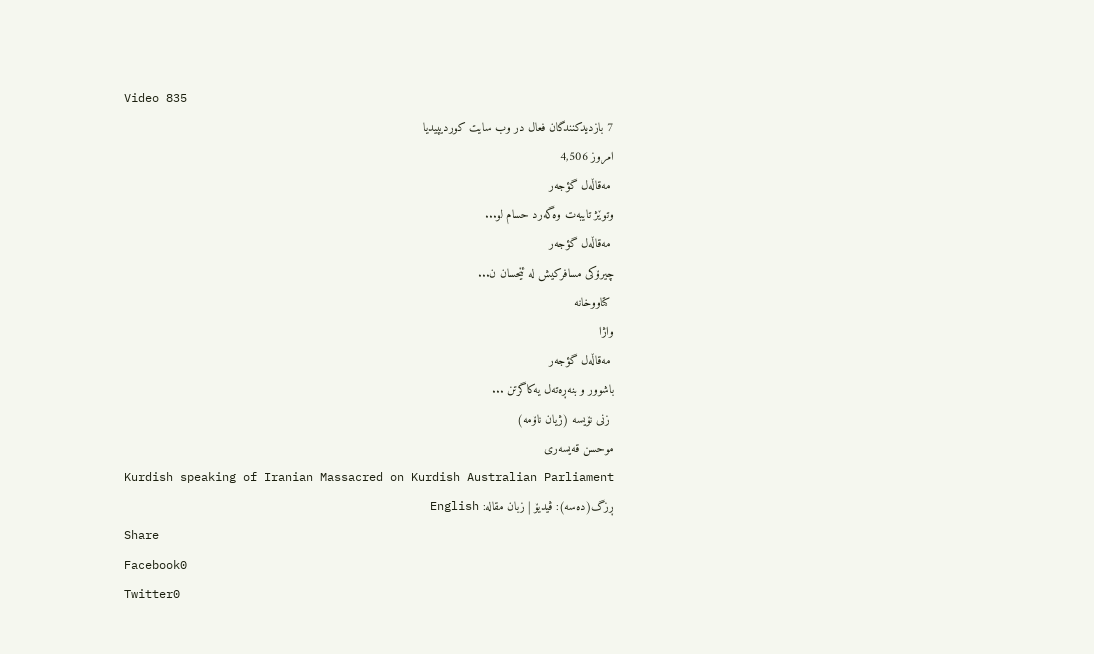Video 835
7 بازدیدکنندگان فعال در وب سایت کوردیپیدیا
امروز 4,506
 مەقاڵەل گؤجەر
وتوێژ تایبەت وەگەرد حسام لو...
 مەقاڵەل گؤجەر
چیرۆکی مسافرکیش لە ئێحسان ن...
 کتاووخانە
واژا
 مەقاڵەل گؤجەر
باشوور و بنەڕەتەل یەکاگرتن ...
 زنی نۆیسە (ژیان ناۆمە)
موحسن قەیسەری
Kurdish speaking of Iranian Massacred on Kurdish Australian Parliament
ڕزگ(دەسە): ڤیدیۆ | زبان مقاله: English
Share
Facebook0
Twitter0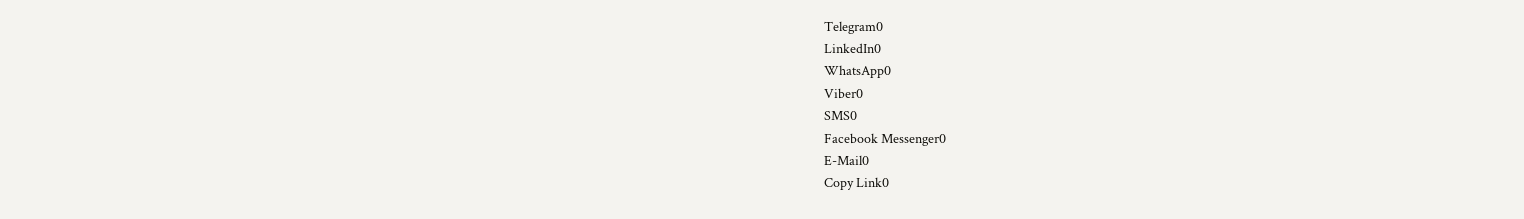Telegram0
LinkedIn0
WhatsApp0
Viber0
SMS0
Facebook Messenger0
E-Mail0
Copy Link0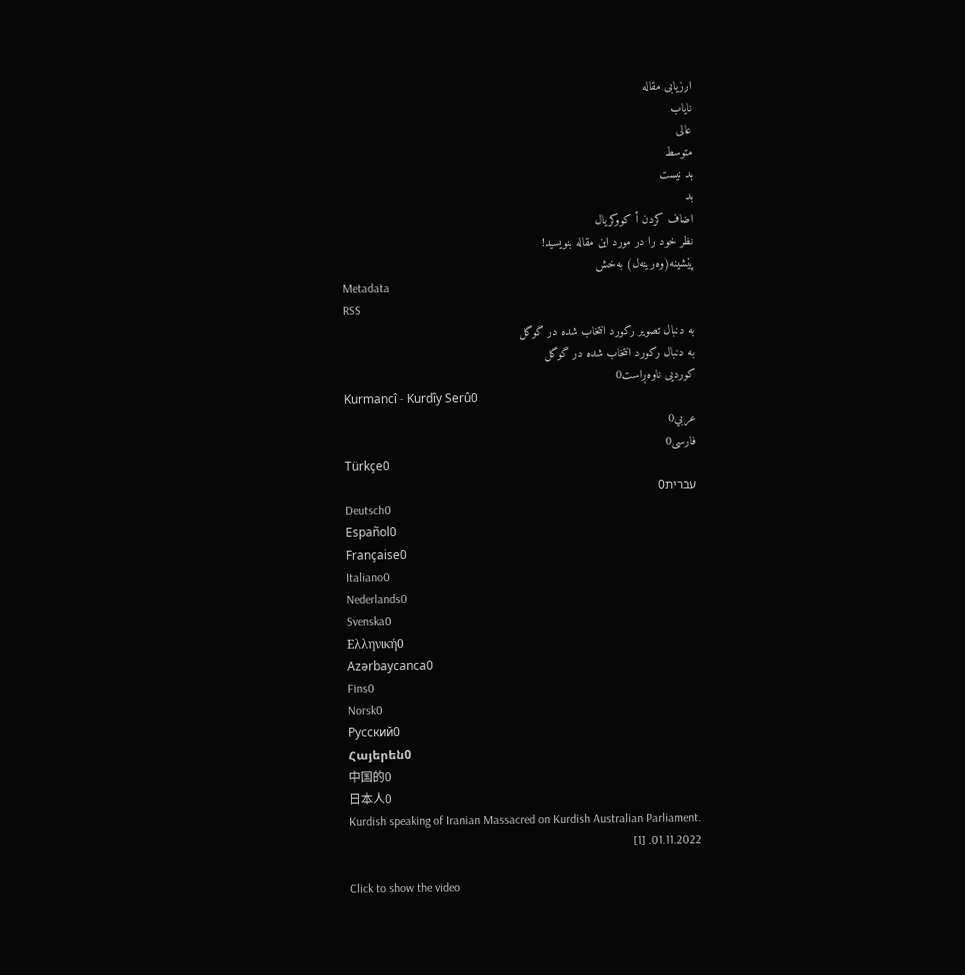ارزیابی مقالە
نایاب
عالی
متوسط
بد نیست
بد
اضاف کردن أ کووکریال
نظر خود را در مورد این مقاله بنویسید!
پێشینە(وەرینەل) بەخش
Metadata
RSS
به دنبال تصویر رکورد انتخاب شده در گوگل
به دنبال رکورد انتخاب شده در گوگل
کوردیی ناوەڕاست0
Kurmancî - Kurdîy Serû0
عربي0
فارسی0
Türkçe0
עברית0
Deutsch0
Español0
Française0
Italiano0
Nederlands0
Svenska0
Ελληνική0
Azərbaycanca0
Fins0
Norsk0
Pусский0
Հայերեն0
中国的0
日本人0
Kurdish speaking of Iranian Massacred on Kurdish Australian Parliament.
01.11.2022. [1]

Click to show the video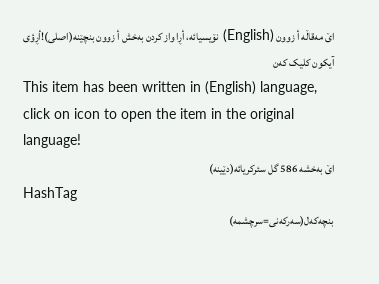اێ مەقاڵە أ زوون (English) نۆیسیائە، أڕا واز کردن بەخش أ زوون بنچێنە(اصلی)!أڕؤی آیکون کلیک کەن
This item has been written in (English) language, click on icon to open the item in the original language!
اێ بەخشە 586 گل سئرکریائە(دێینە)
HashTag
بنچەکەل(سەرکەنی=سرچشمە)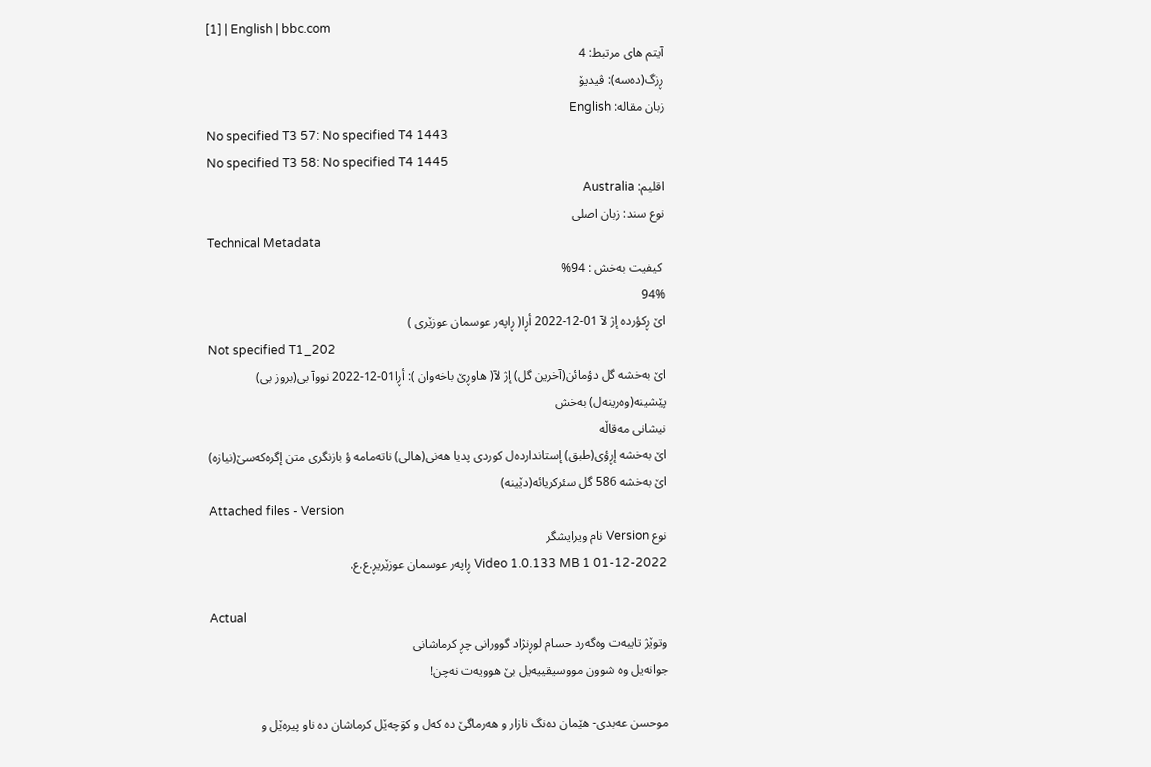[1] | English | bbc.com
آیتم های مرتبط: 4
ڕزگ(دەسە): ڤیدیۆ
زبان مقاله: English
No specified T3 57: No specified T4 1443
No specified T3 58: No specified T4 1445
اقلیم: Australia
نوع سند: زبان اصلی
Technical Metadata
 کیفیت بەخش : 94%
94%
اێ ڕکؤردە إژ لآ 01-12-2022 أڕا( ڕاپەر عوسمان عوزێری )
Not specified T1_202
اێ بەخشە گل دؤمائن(آخرین گل) إژ لآ( هاوڕێ باخەوان ): أڕا01-12-2022 نووآ بی(بروز بی)
پێشینە(وەرینەل) بەخش
نیشانی مەقاڵە
اێ بەخشە إڕؤی(طبق) إستانداردەل كوردی پدیا هەنی(هالی) ناتەمامە ؤ بازنگری متن إگرەکەسێ(نیازە)
اێ بەخشە 586 گل سئرکریائە(دێینە)
Attached files - Version
نوع Version نام ویرایشگر
Video 1.0.133 MB 1 01-12-2022 ڕاپەر عوسمان عوزێریڕ.ع.ع.

Actual
وتوێژ تایبەت وەگەرد حسام لوڕنژاد گوورانی چڕ کرماشانی
جوانەیل وە شوون مووسیقییەیل بێ هوویەت نەچن!

موحسن عەبدی- هێمان دەنگ نازار و هەرماگێ دە کەل و کۊچەێل کرماشان دە ناو پیرەێل و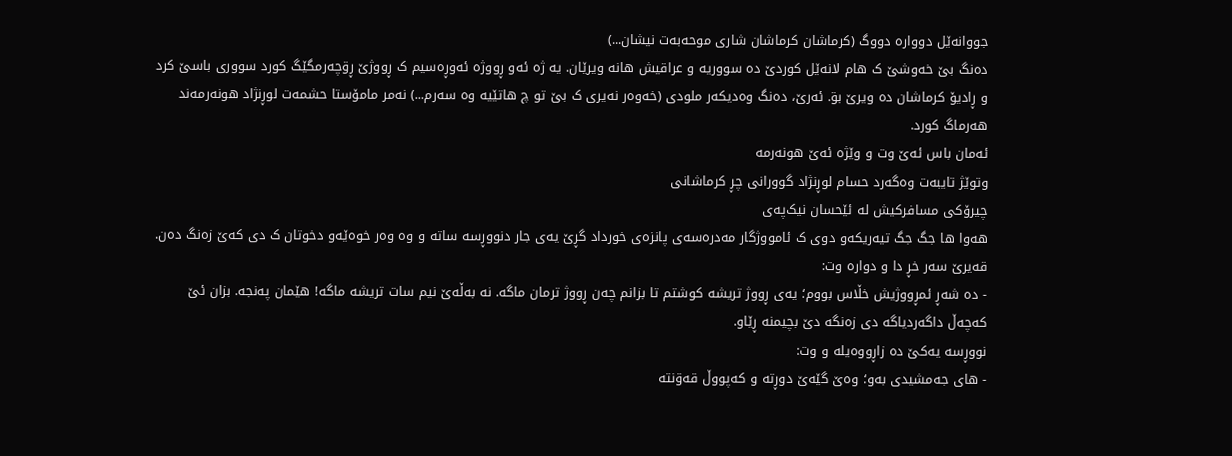جووانەێل دووارە دووگ (کرماشان کرماشان شاری موحەبەت نیشان...)
دەنگ بێ خەوشێ ک هام لانەێل کوردێ دە سووریە و عراقیش هانە ویرێان. یە ژە ئەو ڕووژە ئەوڕەسیم ک ڕووژێ ڕۊچەرمگێگ کورد سووری باسێ کرد و ڕادیۆ کرماشان دە ویرێ بۊ. ئەرێ، دەنگ وەدیکەر ملودی (خەوەر نەیری ک بێ تو چ هاتێیە وە سەرم...) نەمر مامۆستا حشمەت لوڕنژاد هونەرمەند هەرماگ کورد.
ئەمان باس ئەێ وت و وێژە ئەێ هونەرمە
وتوێژ تایبەت وەگەرد حسام لوڕنژاد گوورانی چڕ کرماشانی
چیرۆکی مسافرکیش لە ئێحسان نیک‌پەی
هەوا ها جگ جگ تیەریکەو دوی ک ئامووژگار مەدرەسەی پانزەی خورداد گڕێ یەی جار دنووڕسە ساتە و وە وەر خوەێەو دخوتان ک دی کەێ زەنگ دەن. قەیرێ سەر خڕ دا و دوارە وت:
- دە شەڕ ئمڕووژیش خڵاس بووم؛ یەی ڕووژ تریشە کوشتم تا بزانم چەن ڕووژ ترمان ماگە. نە بەڵەێ نیم سات تریشە ماگە! هێمان پەنجە. بزان ئێ کەچەڵ داگەردیاگە دی زەنگە دێ بچیمنە ڕێاو.
نووڕسە یەکێ دە زاڕووەیلە و وت:
- های جەمشیدی بەو؛ وەێ گێەێ دوڕتە و کەپووڵ قەۊنتە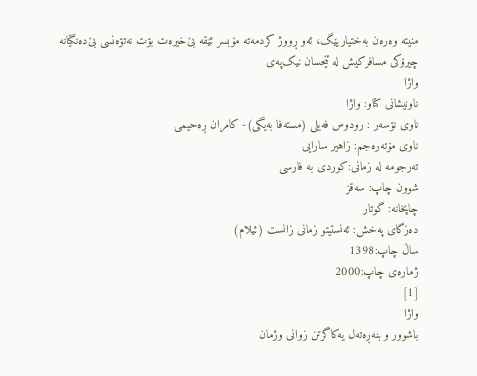منیتە وەرەن بەختیاریێگ، ئەو ڕووژ کردمەتە مۆبسر ئێقە بێ‌خیرەت بۊت نەتۊەنسی بێ‌دەنگێانە
چیرۆکی مسافرکیش لە ئێحسان نیک‌پەی
واژا
ناونیشانی کتاو: واژا
ناوی نۊسەر : رودوس فەیلی (مستەفا بەیگی)- کامران ڕەحیمی
ناوی مۆتەرەجم: زاهیر سارایی
تەرجومە لە زمانی:کوردی بە فارسی
شوون چاپ: سەقز
چاپخانە: گوتار
دەزگای پەخش: ئەنستیتو زمانی زانست (ئیلام)
ساڵ چاپ:1398
ژمارەی چاپ:2000
[1]
واژا
باشوور و بنەڕەتەل یەکاگرتن زوانی وژمان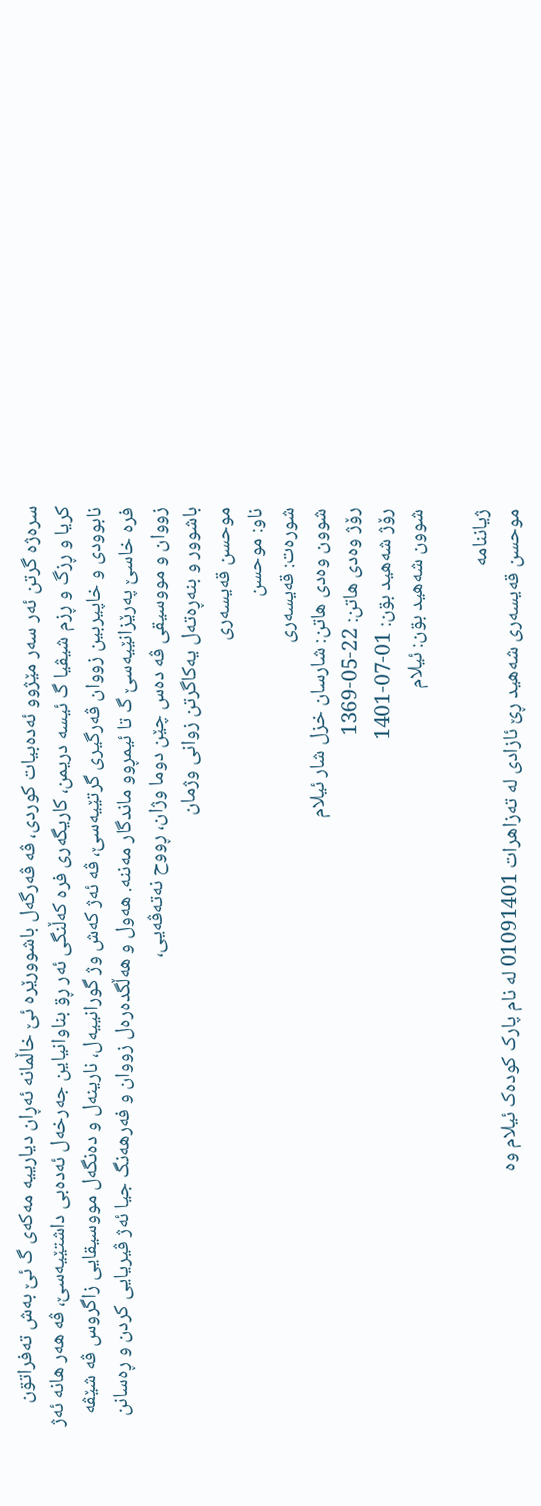سرەژە گرتن ئەر سەر مێژوو ئەدەبیات کوردی، ڤە ڤەرگەل باشوورێرە ئێ خاڵمانە ئەڕان دیارییە مەکەی گ ئێ بەش تەفراتۊن کریا و ڕزگ و ڕزم شیڤیا گ ئیسە دریمن، کاریگەری فرە کەڵنگی ئەر ڕۊ بناوانیاین جەرخەل ئەدەبی داشتێیەسێ، ڤە هەر هانە ئەژ نابوودی و خاپیربین زووان ڤەرگیری گرتێیەسێ، ڤە ئەژ کەش وژ گورانییەل، نارینەل و دەنگەل مووسیقایی زاگروس ڤە شێڤە فرە خاسێ پەرێزانێیەسێ گ تا ئیمڕوو ماندگار مەننە. هەول و هەڵگدەرەل زووان و فەرهەنگ جیا ئەژ ڤیریایی کردن و ڕەسانن زووان و مووسیقی ڤە دەس چێن دوما وژان، ڕووح نەتەڤەیی،
باشوور و بنەڕەتەل یەکاگرتن زوانی وژمان
موحسن قەیسەری
ناو: موحسن
شورەت: قەیسەری
شوون وەدی هاتن: شارسان خزل شار ئیلام
رۆژ وەدی هاتن: 22-05-1369
رۆژ شەهید بۊن: 01-07-1401
شوون شەهید بۊن: ئیلام

ژیاننامە
موحسن قەیسەری شەهید ڕێ ئازادی لە تەزاهرات 01091401 لە نام پارک کودەک ئیلام وە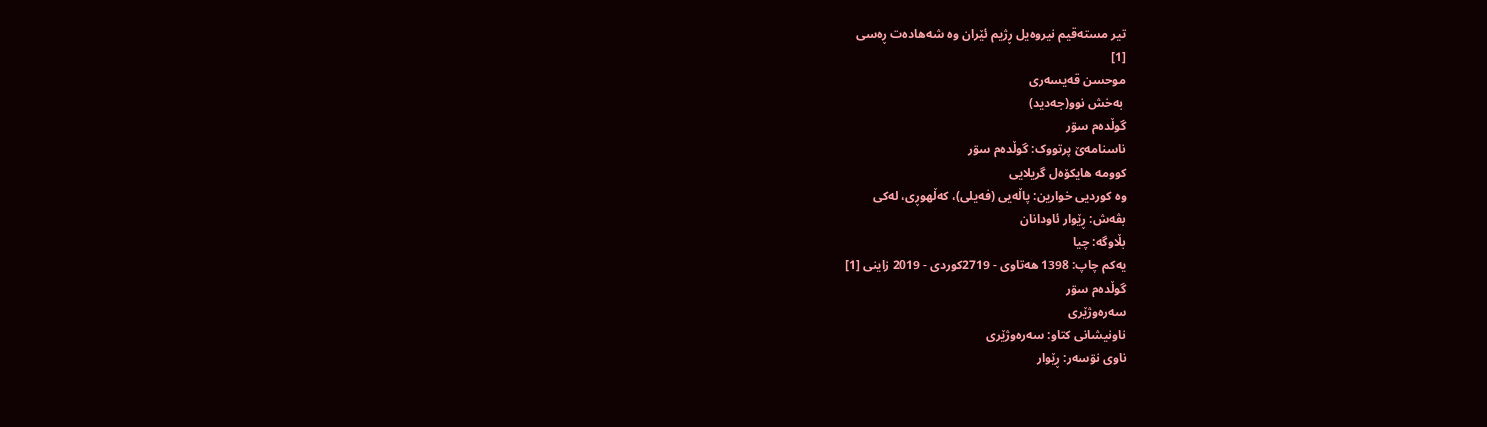تیر مستەقیم نیروەیل ڕژیم ئێران وە شەهادەت ڕەسی
[1]
موحسن قەیسەری
 بەخش نوو(جەدید)
گوڵدەم سۊر
ناسنامەێ پرتووک: گوڵدەم سۊر
کوومە هایکۆەل گریلایی
وە کوردیی خوارین: پاڵەیی (فەیلی)، کەڵهوڕی، لەکی
بڤەش: ڕێوار ئاودانان
بڵاوگە: چیا
یەکم چاپ: 1398 هەتاوی - 2719کوردی - 2019 زاینی [1]
گوڵدەم سۊر
سەرەوژێری
ناونیشانی کتاو: سەرەوژێری
ناوی نۊسەر: ڕێوار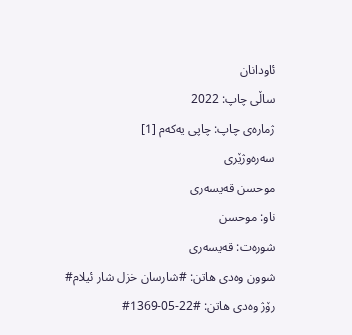ئاودانان
ساڵی چاپ: 2022
ژمارەی چاپ: چاپی یەکەم [1]
سەرەوژێری
موحسن قەیسەری
ناو: موحسن
شورەت: قەیسەری
شوون وەدی هاتن: #شارسان خزل شار ئیلام#
رۆژ وەدی هاتن: #22-05-1369#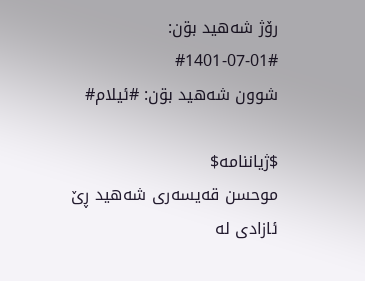رۆژ شەهید بۊن: #01-07-1401#
شوون شەهید بۊن: #ئیلام#

$ژیاننامە$
موحسن قەیسەری شەهید ڕێ ئازادی لە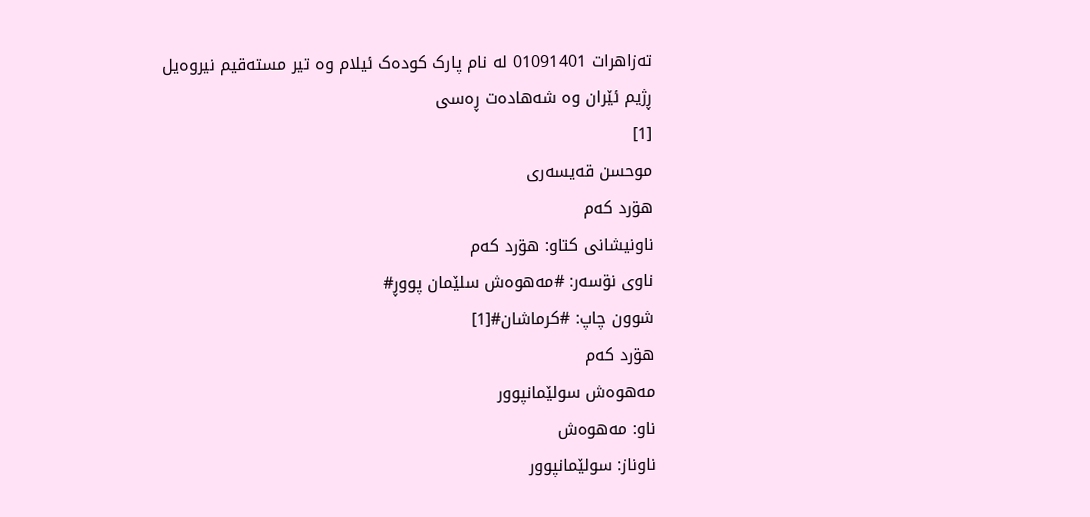تەزاهرات 01091401 لە نام پارک کودەک ئیلام وە تیر مستەقیم نیروەیل ڕژیم ئێران وە شەهادەت ڕەسی
[1]
موحسن قەیسەری
هۊرد کەم
ناونیشانی کتاو: هۊرد کەم
ناوی نۊسەر: #مەهوەش سلێمان پووڕ#
شوون چاپ: #کرماشان#[1]
هۊرد کەم
مەهوەش سولێمانپوور
ناو: مەهوەش
ناوناز: سولێمانپوور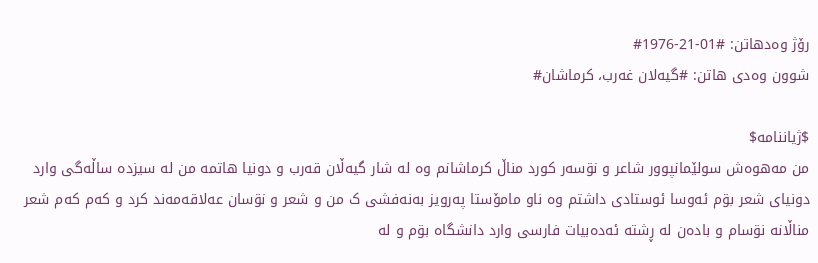رۆژ وەدهاتن: #01-21-1976#
شوون وەدی هاتن: #گیەلان غەرب، کرماشان#

$ژیاننامە$
من مەهوەش سولێمانپوور شاعر و نۊسەر کورد مناڵ کرماشانم وە لە شار گیەڵان قەرب‌ و دونیا هاتمە من لە سیزدە ساڵەگی وارد دونیای شعر بۊم ئەوسا ئوستادی داشتم وە ناو مامۆستا پەرویز بەنەفشی ک من و شعر و نۊسان عەلاقەمەند کرد و کەم کەم شعر مناڵانە نۊسام و بادەن لە ڕشتە ئەدەبیات فارسی وارد دانشگاە بۊم و لە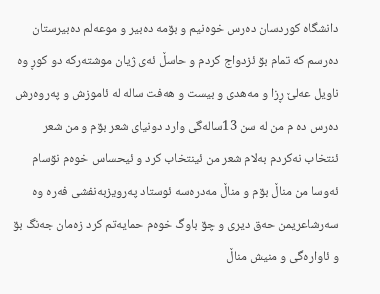دانشگاە کوردسان دەرس‌ خوەنیم و بۊمە دەبیر و موعەلم دەبیرستان دەرسم کە تمام بۊ ئزدواج کردم و حاسڵ ئەی ژیان موشتەرکە دو کوڕ وە ناویل عەلێ ڕزا و مەهدی و بیست و هەفت سالە لە ئاموزش و پەروەرش دەرس‌ دە م من لە سن 13سالەگی وارد دونیای شعر بۊم و من شعر ئنتخاب نەکردم بەلام شعر من ئینتخاب کرد و ئیحساس خوەم نۊسام ئەوسا من مناڵ بۊم و مناڵ مەدرەسە ئوستاد پەرویزبەنفشی فەرە وە سەر‌شاعریمن حەق دیری و چۊ باوگ خوەم حمایەتم کرد زەمان جەنگ بۊ و ئاوارەگی و منیش مناڵ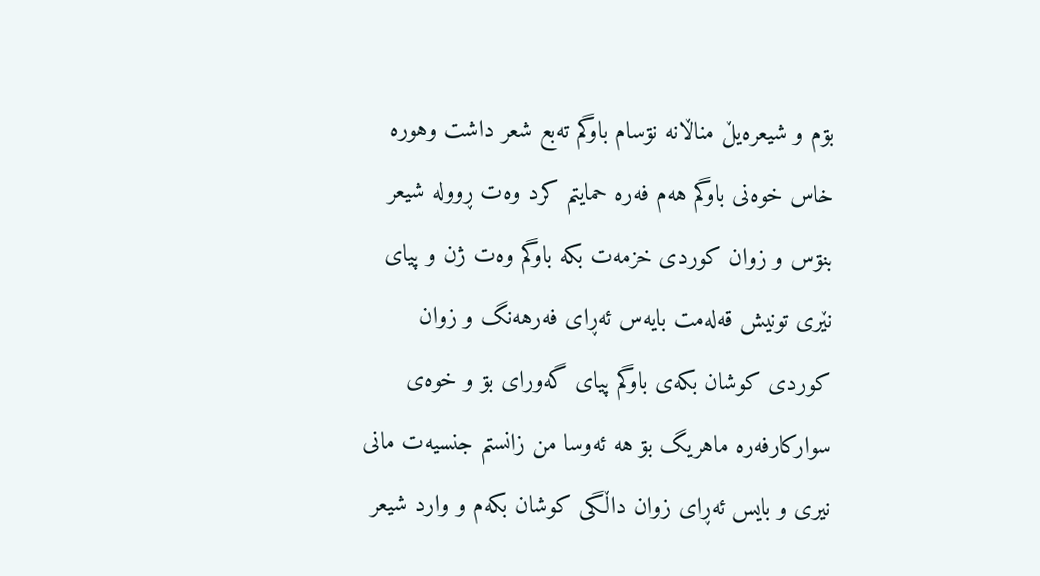بۊم و شیعرەیڵ مناڵانە نۊسام باوگم تەبع شعر داشت وهورە خاس خوەنی باوگم هەم فەرە حمایتم کرد وەت ڕوولە شیعر بنۊس و زوان کوردی خزمەت بکە باوگم وەت ژن و پیای نێری تونیش قەلەمت بایەس ئەڕای فەرهەنگ و زوان کوردی کوشان بکەی باوگم پیای گەورای بۊ و خوەی سوارکار‌فەرە ماهریگ بۊ هه ئەوسا من زانستم جنسیەت مانی نیری و بایس ئەڕای زوان داڵگی کوشان بکەم و وارد شیعر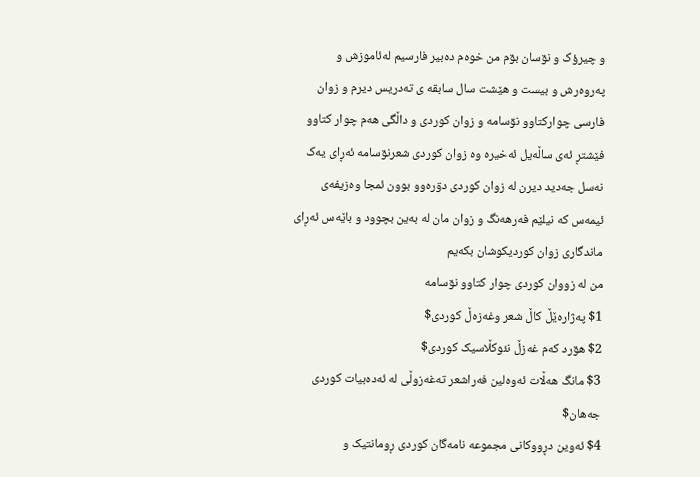و چیرؤک و نۊسان بۊم من خوەم دەبیر فارسیم لەئاموزش و پەروەرش و بیست و هێشت سال سابقە ی تەدریس دیرم و زوان فارسی چوارکتاوو نۊسامە و زوان کوردی و داڵگی هەم چوار کتاوو فێشتڕ ئەی ساڵەیل ئەخیرە وە زوان کوردی شعرنۊسامە ئەڕای یەک نەسل جەدید دیرن لە زوان کوردی دۊرەوو بوون ئمجا وەزیفەی ئیمەس کە نیلێم فەرهەنگ و زوان مان لە بەین بچوود و باێەس ئەڕای ماندگاری زوان کوردیکوشان بکەیم
من لە زووان کوردی چوار کتاوو نۊسامە
$1 پەژارەێڵ کاڵ شعر وغەزەڵ کوردی$
$2 هۊرد کەم غەزڵ نئوکڵاسیک کوردی$
$3 مانگ هەڵات ئەوەلین فەراشعر تەغەزوڵی لە ئەدەبیات کوردی جەهان$
$4 ئەوین دڕووکانی مجموعە نامەگان کوردی ڕومانتیک و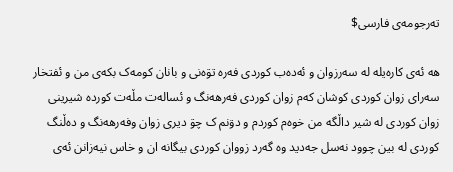تەرجومەی فارسی$

هە ئەی کارەیلە لە سەرزوان و ئەدەب‌ کوردی فەرە تۊەنی و بانان کومەک بکەی من و ئفتخار سەرای زوان کوردی کوشان کەم زوان کوردی فەرهەنگ و ئسالەت مڵەت کورده شیرینی زوان کوردی لە شیر داڵگە من خوەم کوردم و دۊنم ک چۊ دیری زوان وفەرهەنگ و دەڵنگ کوردی لە بین چوود نەسل جەدید وە گەرد زووان کوردی بیگانە ان و خاس نیەزانن ئەی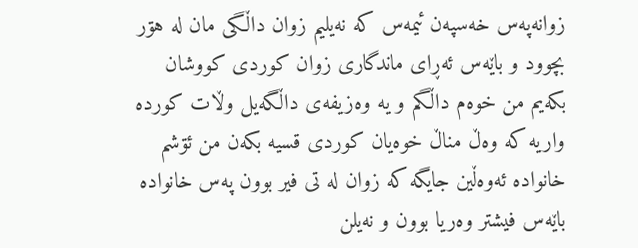زوانەپەس خەسپەن ئیمەس کە نەیلیم زوان داڵگی مان لە هۊر بچوود و باێەس ئەڕای ماندگاری زوان کوردی کووشان بکەیم من خوەم داڵگم و یە وەزیفەی داڵگەیل وڵات کوردە واریە کە وەڵ مناڵ خوەیان کوردی قسیە بکەن من ئۊشم خانوادە ئەوەڵین جایگە کە زوان لە تی فیر بوون پەس خانوادە باێەس فیشتر وەریا بوون و نەیلن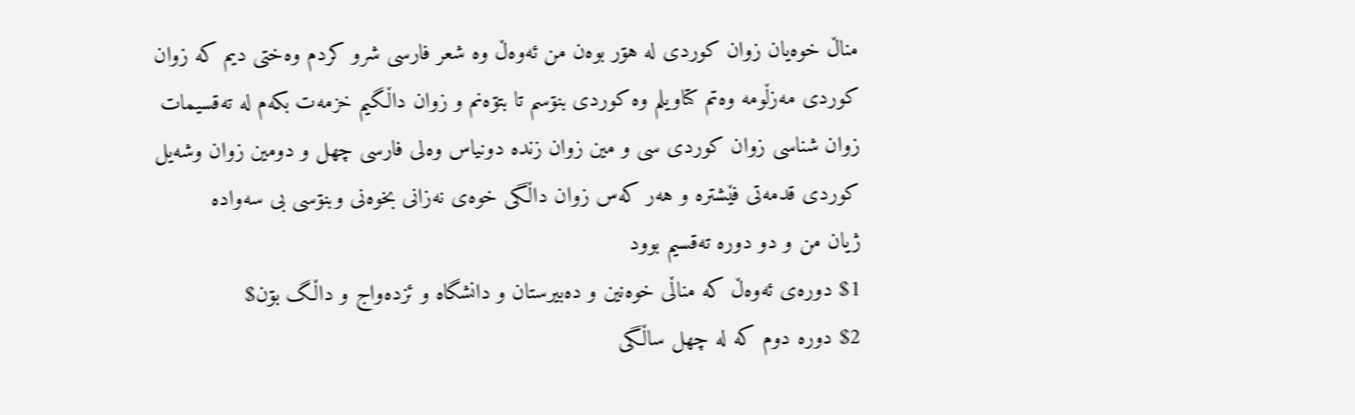مناڵ خوەیان زوان کوردی لە هۊر بوەن من ئەوەڵ وە شعر فارسی شرو کردم وەختی دیم کە زوان کوردی مەزڵومە وەتم کتاویلم وە کوردی بنۊسم تا بتۊەنم و زوان داڵگیم خزمەت بکەم لە تەقسیمات زوان شناسی زوان کوردی سی و مین زوان زندە دونیاس وەلی فارسی چهل و دومین زوان وشەیل کوردی قدمەتی فێشترە و هەر کەس زوان داڵگی خوەی نەزانی بخوەنی وبنۊسی بی سەوادە
ژیان من و دو دوره تەقسیم بوود
$1 دورەی ئەوەڵ کە مناڵی خوەنین و دەبیرستان و دانشگاە و ئزدەواج و داڵگ بۊن$
$2 دورە دوم کە لە چهل ساڵگی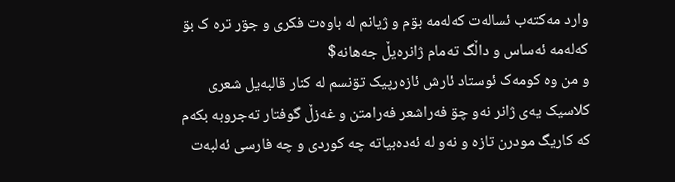وارد مەکتەب ئسالەت کەلەمە بۊم و ژیانم لە باوەت فکری و جۊر ترە ک بۊ
کەلەمە ئەساس و داڵگ تەمام ژانرەیڵ جەهانە$
و من وە کومەک ئوستاد ئارش ئازەرپیک تۊنسم لە کنار قالبەیل شعری کلاسیک یەی ژانر نەو چۊ فەراشعر فەرامتن و غەزڵ گوفتار تەجروبە بکەم کە کاریگ مودرن تازە و نەو لە ئەدەبیاتە چە کوردی و چە فارسی ئەلبەت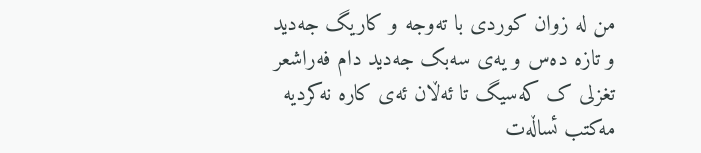من لە زوان کوردی با تەوجە و کاریگ جەدید و تازە دەس و یەی سەبک جەدید دام فەراشعر تغزلی ک کەسیگ تا ئەڵان ئەی کارە نەکردیە مەکتب ئساڵەت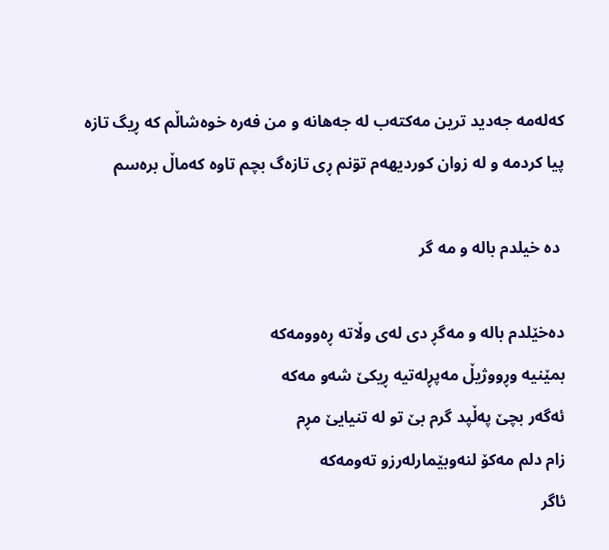کەلەمە جەدید ترین مەکتەب لە جەهانە و من فەرە خوەشاڵم کە ڕیگ تازە پیا کردمە و لە زوان کوردیهەم تۊنم ڕی تازەگ بچم تاوە کەماڵ برەسم

 ده خیلدم باله و مه گر

دەخێلدم باله و مەگڕ دی لەی وڵاته ڕەوومەکە
بمێنیه وڕووژیڵ مەپڕلەتیە ڕیکێ شەو مەکە
ئەگەر بچێ پەڵپد گرم بێ تو له تنیایێ مڕم
زام دلم مەکۆ لنەوبێمارلەرزو تەومەکە
ئاگر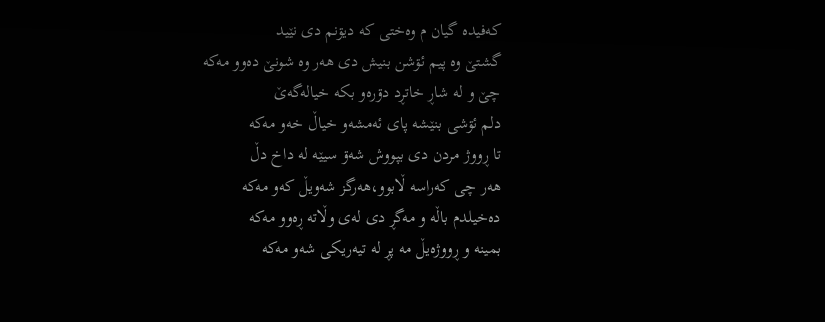کەفیده گیان م وەختی که دیۊنم دی نێید
گشتێ وه پیم ئۊشن بنیش دی هەر وه شونێ دەوو مەکە
چێ و لە شاڕ خاتڕد دۊرەو بکە خیالەگەێ
دلم ئۊشی بنێشە پای ئەمشەو خیاڵ خەو مەکە
تا ڕووژ مردن دی بپووش شەۊ سیێە لە داخ دڵ
هەر چی کەراسە ڵابوو،هەرگز شەویڵ کەو مەکە
دەخیلدم باڵە و مەگڕ دی لەی وڵاتە ڕەوو مەکە
بمینە و ڕووژەیڵ مە پڕ لە تیەریکی شەو مەکە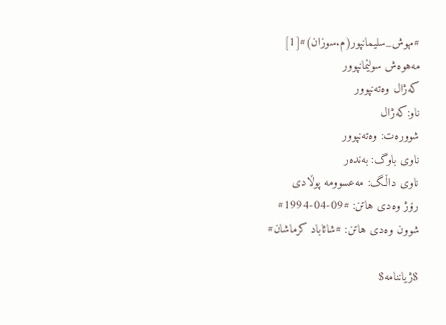#مهوش_سلیمانپور(م.سوزان)#[1]
مەهوەش سولێمانپوور
کەژال وەتەنپوور
ناو:کەژال
شوورەت: وەتەنپوور
ناوی باوگ: بەندەر
ناوی داڵگ: مەعسوومە پوڵادی
رۆژ وەدی هاتن: #09-04-1994#
شوون وەدی هاتن: #شائاباد کرماشان#

$ژیاننامە$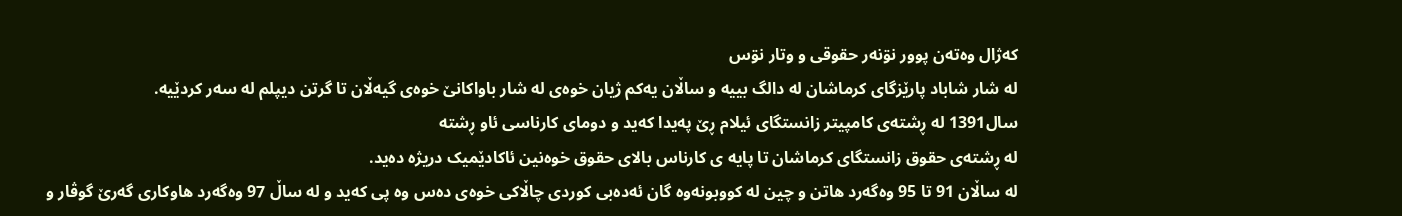کەژال وەتەن پوور نۊنەر حقوقی و وتار نۊس
لە شار شاباد پارێزگای کرماشان لە دالگ بییە و ساڵان یەکم ژیان خوەی لە شار باواکانێ خوەی گیەڵان تا گرتن دیپلم لە سەر کردێیە.
سال1391 لە ڕشتەی کامپیتر زانستگای ئیلام ڕێ پەیدا کەید و دومای کارناسی ئاو ڕشتە
لە ڕشتەی حقوق زانستگای کرماشان تا پایە ی کارناس بالای حقوق خوەنین ئاکادێمیک دریژە دەید.
لە ساڵان 91 تا 95 وەگەرد هاتن و چین لە کووبونەوە گان ئەدەبی کوردی چاڵاکی خوەی دەس وە پی کەید و لە ساڵ 97 وەگەرد هاوکاری گەرێ گوڤار و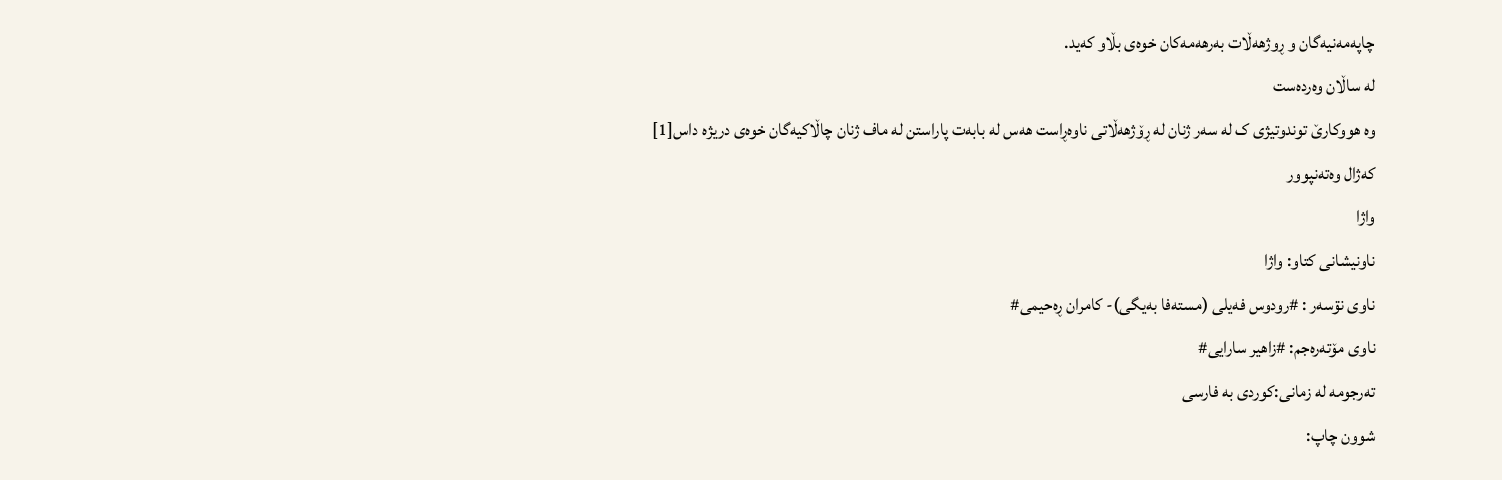چاپەمەنیەگان و ڕوژهەڵات بەرهەمەکان خوەی بڵاو کەید.
لە ساڵان وەردەست
وە هووکارێ توندوتیژی ک لە سەر ژنان لە ڕۆژهەڵاتی ناوەڕاست هەس لە بابەت پاراستن لە ماف ژنان چاڵاکیەگان خوەی دریژە داس[1]
کەژال وەتەنپوور
واژا
ناونیشانی کتاو: واژا
ناوی نۊسەر : #رودوس فەیلی (مستەفا بەیگی)- کامران ڕەحیمی#
ناوی مۆتەرەجم: #زاهیر سارایی#
تەرجومە لە زمانی:کوردی بە فارسی
شوون چاپ: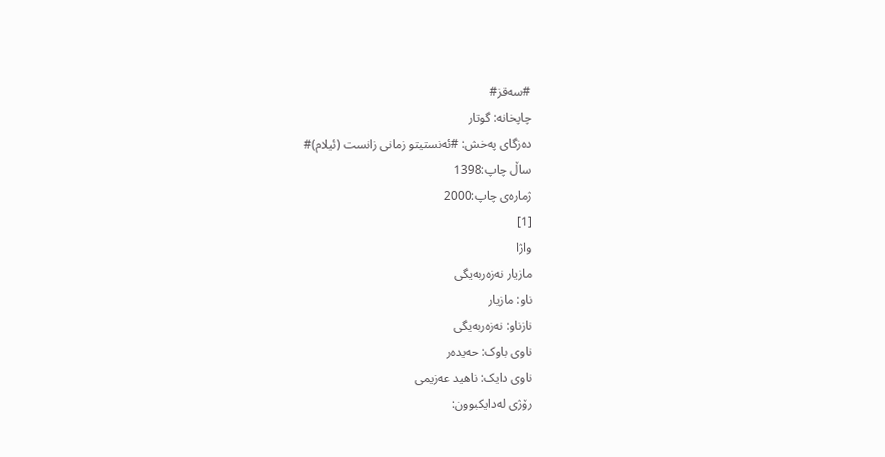#سەقز#
چاپخانە: گوتار
دەزگای پەخش: #ئەنستیتو زمانی زانست (ئیلام)#
ساڵ چاپ:1398
ژمارەی چاپ:2000
[1]
واژا
مازیار نەزەربەیگی
ناو: مازیار
نازناو: نەزەربەیگی
ناوی باوک: حەیدەر
ناوی دایک: ناهید عەزیمی
رۆژی لەدایکبوون: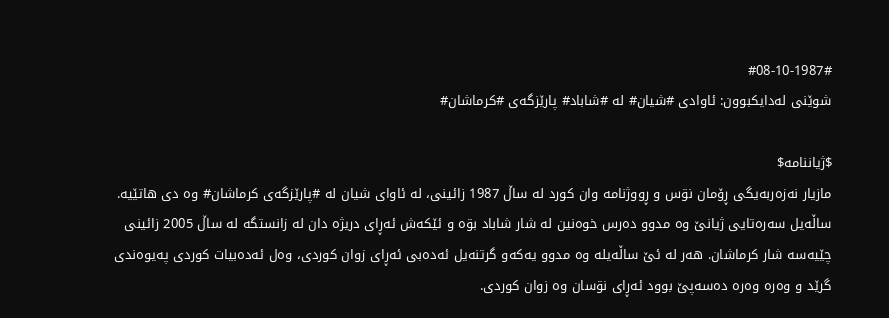#08-10-1987#
شوێنی لەدایکبوون: ئاوادی #شیان# له #شاباد# پارێزگەی #کرماشان#

$ژیاننامە$
مازیار نەزەربەیگی ڕۆمان نۊس و ڕووژنامە وان کورد له ساڵ 1987 زائینی، لە ئاوای شیان له #پارێزگەی کرماشان# وە دی هاتێیه. ساڵەیل سەرەتایی ژیانێ وە مدوو دەرس خوەنین له شار شاباد بۊە و ئێکەش ئەڕای دریژه دان له زانستگه له ساڵ 2005 زائینی چێیەسە شار کرماشان. هەر له ئێ ساڵەیله وە مدوو یەکەو گرتنەیل ئەدەبی ئەڕای زوان کوردی، وەل ئەدەبیات کوردی پەیوەندی گرێد و وەرە وەرە دەسەپێ بوود ئەڕای نۊسان وە زوان کوردی.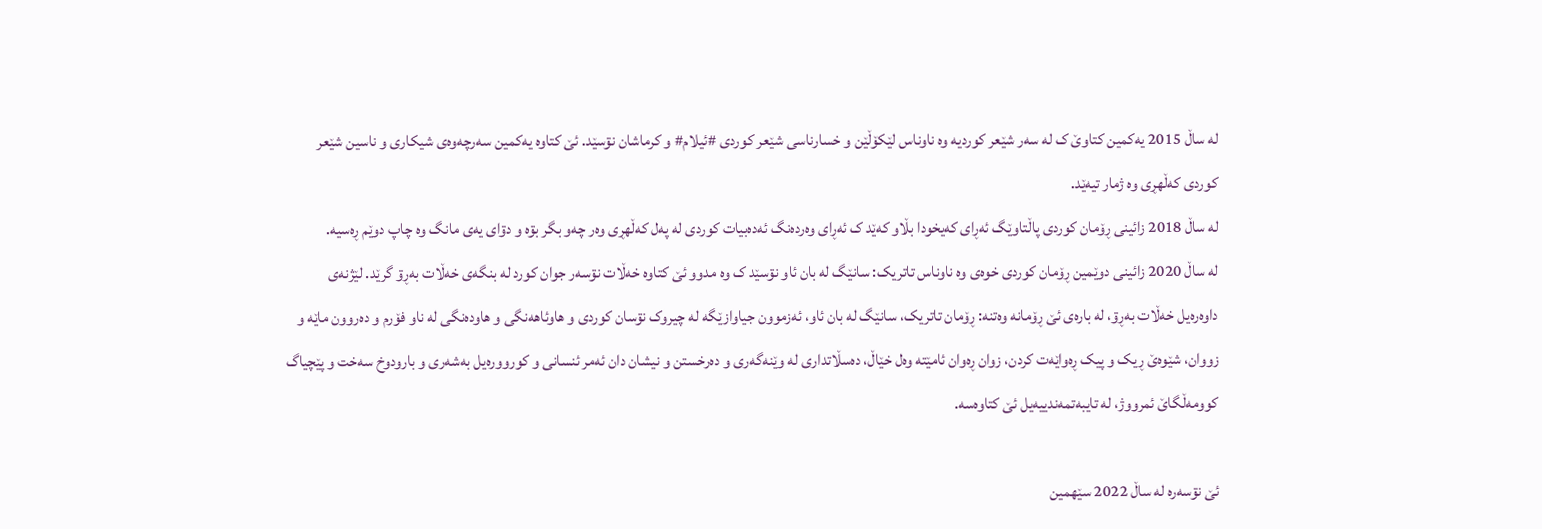له ساڵ 2015 یەکمین کتاوێ ک له سەر شێعر کوردیە وە ناوناس لێکۆڵێن و خسارناسی شێعر کوردی #ئیلام# و کرماشان نۊسێد. ئێ کتاوە یەکمین سەرچەوەی شیکاری و ناسین شێعر کوردی کەڵهڕی وە ژمار تیەێد.
له ساڵ 2018 زائینی ڕۆمان کوردی پاڵتاوێگ ئەڕای کەیخودا بڵاو کەێد ک ئەڕای وەردەنگ ئەدەبیات کوردی له پەل کەڵهڕی وەر چەو بگر بۊە و دۊای یەی مانگ وە چاپ دوێم ڕەسیه.
له ساڵ 2020 زائینی دوێمین ڕۆمان کوردی خوەی وە ناوناس تاتریک: سانێگ له بان ئاو نۊسێد ک وە مدوو ئێ کتاوە خەڵات نۊسەر جوان کورد له بنگەی خەڵات بەڕۊ گرێد. لێژنەی داوەرەیل خەڵات بەڕۊ، له بارەی ئێ ڕۆمانە وەتنە: ڕۆمان تاتریک، سانێگ له بان ئاو، ئەزموون جیاوازێگە لە چیروک نۊسان کوردی و هاوئاهەنگی و هاودەنگی لە ناو فۆرم و دەروون ماێە و زووان، شێوەێ ڕیک و پیک ڕەواێەت کردن، زوان ڕەوان ئامێتە وەل خێاڵ، دەسڵاتداری لە وێنەگەری و دەرخستن و نیشان دان ئەمر ئنسانی و کوروورەیل بەشەری و بارودوخ سەخت و پێچیاگ کوومەڵگاێ ئمرووژ، لە تایبەتمەندییەیل ئێ کتاوەسە.

ئێ نۊسەرە له ساڵ 2022 سێهمین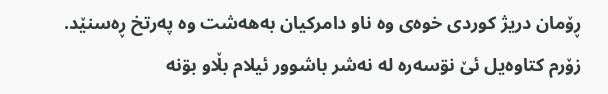ڕۆمان دریژ کوردی خوەی وە ناو دامرکیان بەهەشت وە پەرتخ ڕەسنێد. زۆرم کتاوەیل ئێ نۊسەرە له نەشر باشوور ئیلام بڵاو بۊنە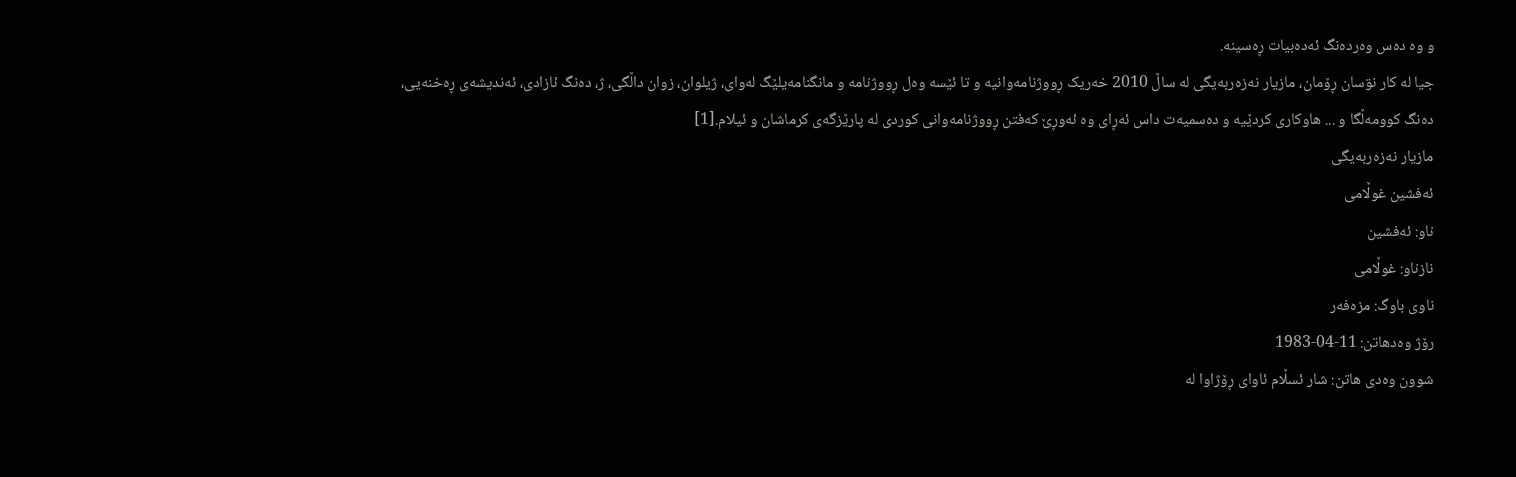و وە دەس وەردەنگ ئەدەبیات ڕەسینە.
جیا له کار نۊسان ڕۆمان، مازیار نەزەربەیگی له ساڵ 2010 خەریک ڕووژنامەوانیه و تا ئێسه وەل ڕووژنامە و مانگنامەیلێگ لەوای، ژیلوان، زوان داڵگی، ژ، دەنگ ئازادی، ئەندیشەی ڕەخنەیی، دەنگ کوومەڵگا و ... هاوکاری کردێیه و دەسمیەت داس ئەڕای وە ئەوڕێ کەفتن ڕووژنامەوانی کوردی له پارێزگەی کرماشان و ئیلام.[1]
مازیار نەزەربەیگی
ئەفشین غوڵامی
ناو: ئەفشین
نازناو: غوڵامی
ناوی باوگ: مزەفەر
رۆژ وەدهاتن: 11-04-1983
شوون وەدی هاتن: شار ئسڵام ئاوای ڕۆژاوا لە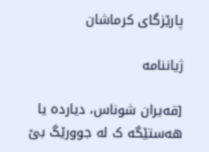پارێزگای کرماشان

ژیاننامە

[قەیران شوناس، دیاردە یا هەستێگە ک لە جوورێگ بێ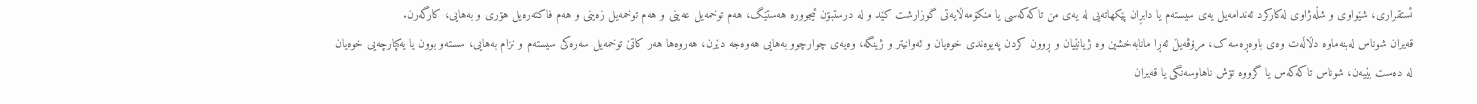ئستقراری، شێواوی و شڵەژاوی لەکارکرد ئەندامەیل یەی سیستەم یا دابڕان پێکهاتەیی لە یەی من تاکەکەسی یا منکۆمەڵایەتی گوزارشت کێد و لە درستبۊن ئیجوورە هەستێگ، هەم توخمەیل عەینی و هەم توخمەیل زەینی و هەم فاکتەرەیل هۊری و بەهایی، کارگەرن.
قەیران شوناس لەبنەماوە دڵاڵەت وەی باوەڕەسە ک، مرۆڤەیڵ ئەڕا مانابەخشین وە ژیانێیان و ڕوون کردن پەیوەندی خوەیان و ئەوانیتر و ژینگە، وەیەی چوارچوو بەهایی هەوەجە دێرن، هەروەها هەر کاتێ توخمەیل سەرەکی سیستەم و نزام بەهایی، سستەو بوون یا یەکپارچەیی خوەیان لە دەست بێیەن، شوناس تاکەکەس یا گرووە تۊش ناهاوسەنگی یا قەیران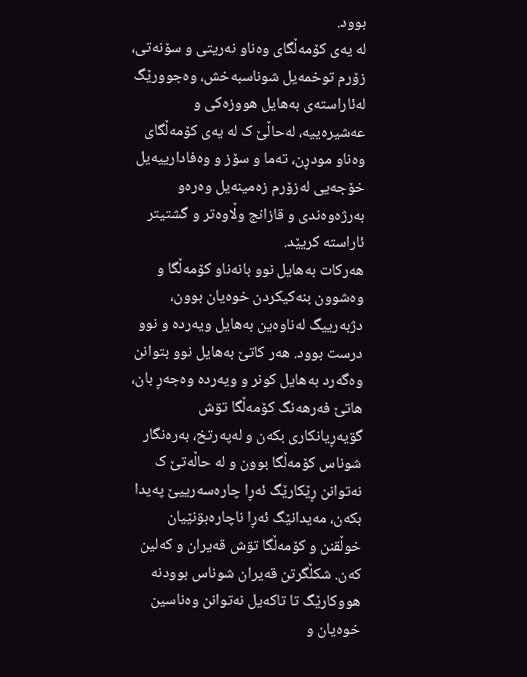بوود.
لە یەی کۆمەڵگای وەناو نەریتی و سۆنەتی، زۆرم توخمەیل شوناسبەخش، وەجوورێگ لەئاراستەی بەهایل هووزەکی و عەشیرەییە، لەحاڵێ ک لە یەی کۆمەڵگای وەناو مودڕن، تەما و سۆز و وەفادارییەیل خۆجەیی لەزۆرم زەمینەیل وەرەو بەرژەوەندی و قازانج وڵاوەتر و گشتیتر ئاراستە کریێد.
هەرکات بەهایل نوو بانەناو کۆمەڵگا و وەشوون بنەکیکردن خوەیان بوون، دژبەرییگ لەناوەین بەهایل ویەردە و نوو درست بوود. هەر کاتێ بەهایل نوو بتوانن وەگەرد بەهایل کونر و ویەردە وەجەڕ بان، هاتێ فەرهەنگ کۆمەڵگا تۊش گۊیەڕیانکاری بکەن و لەپەرتخ، بەرەنگار شوناس کۆمەڵگا بوون و لە حاڵەتێ ک نەتوانن ڕێکارێگ ئەڕا چارەسەرییێ پەیدا بکەن، مەیدانێگ ئەڕا ناچارەبۊنێیان خوڵقنن و کۆمەڵگا تۊش قەیران و کەلین کەن. شکڵگرتن قەیران شوناس بوودنە هووکارێگ تا تاکەیل نەتوانن وەناسین خوەیان و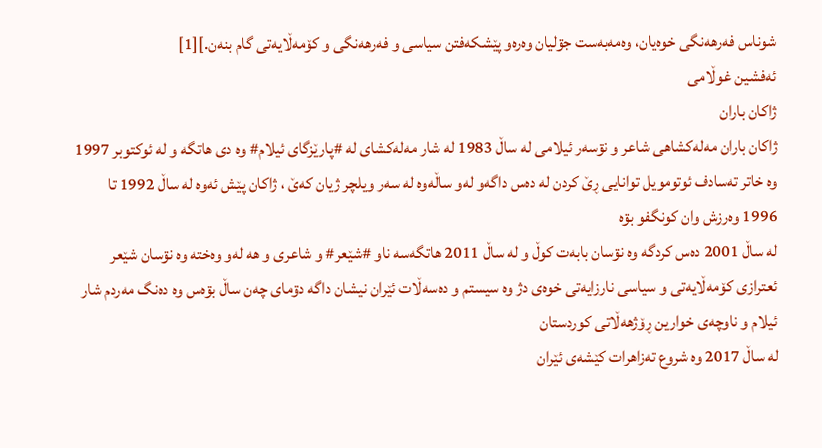شوناس فەرهەنگی خوەیان، وەمەبەست جۊلیان وەرەو پێشکەفتن سیاسی و فەرهەنگی و کۆمەڵایەتی گام بنەن.][1]
ئەفشین غوڵامی
ژاکان باران
ژاکان باران مەلەکشاهی شاعر و نۊسەر ئیلامی لە ساڵ 1983 لە شار مەلەکشای لە #پارێزگای ئیلام# وە دی هاتگە و لە ئوکتوبر 1997 وە خاتر تەسادف ئوتومویل توانایی ڕێ کردن لە دەس داگەو لەو ساڵەوە لە سەر ویلچر ژیان کەێ ، ژاکان پێش ئەوە لە ساڵ 1992 تا 1996 وەرزش وان کونگفو بۊە
لە ساڵ 2001 دەس کردگە وە نۊسان بابەت کوڵ و لە ساڵ 2011 هاتگەسە ناو #شێعر# و شاعری و هە لەو وەختە وە نۊسان شێعر ئعترازی کۆمەڵایەتی و سیاسی نارزایەتی خوەی دژ وە سیستم و دەسەڵات ئێران نیشان داگە دۊمای چەن ساڵ بۊەس وە دەنگ مەردم شار ئیلام و ناوچەی خوارین ڕۆژهەڵاتی کوردستان
لە ساڵ 2017 وە شروع تەزاهرات کێشەی ئێران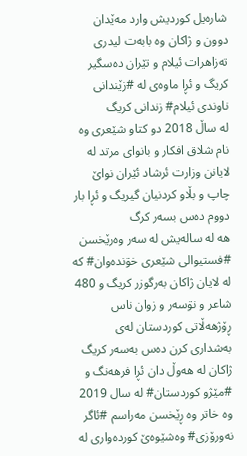شارەیل کوردیش وارد مەێدان دوون و ژاکان وە بابەت لیدری تەزاهرات ئیلام و تێران دەسگیر کریگ و ئڕا ماوەی لە #زێندانی ناوندی ئیلام# زندانی کریگ
لە ساڵ 2018 دو کتاو شێعری وە نام شلاق افکار و بانوای مرتد لە لایانن وزارت ئرشاد ئێران نواێ چاپ و بڵاو کردنیان گیریگ و ئڕا بار دووم دەس بسەر کرگ
هە لە سالەیش لە سەر وەرێخسن #فستیوالی شێعری خۊندەوان# کە لە لایان ژاکان بەرگوزر کریگ و 480 شاعر و نۊسەر و زوان ناس ڕۆژهەڵاتی کوردستان لەی بەشداری کرن دەس بەسەر کریگ
ژاکان لە هەوڵ دان ئڕا فرهەنگ و #مێژو کوردستان# لە سال 2019 وە خاتر وە ڕێخسن مەراسم #ئاگر نەورۆزی# وەشێوەێ کوردەواری لە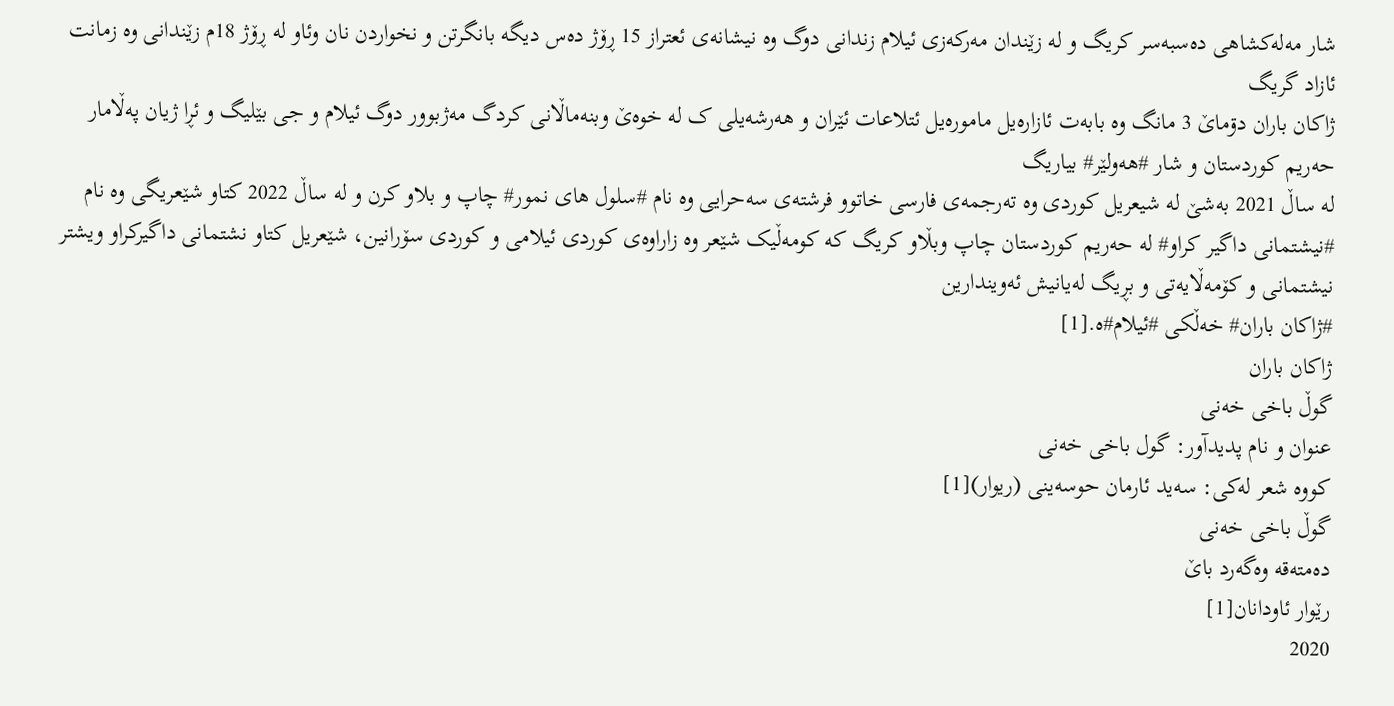شار مەلەکشاهی دەسبەسر کریگ و لە زێندان مەرکەزی ئیلام زندانی دوگ وە نیشانەی ئعتراز 15 ڕۆژ دەس دیگە بانگرتن و نخواردن نان وئاو لە ڕۆژ 18م زێندانی وە زمانت ئازاد گریگ
ژاکان باران دۊماێ 3 مانگ وە بابەت ئازارەیل مامورەیل ئتلاعات ئێران و هەرشەیلی ک لە خوەێ وبنەماڵانی کردگ مەژبوور دوگ ئیلام و جی بێلیگ و ئڕا ژیان پەڵامار حەریم کوردستان و شار #هەولێر# بیاریگ
لە ساڵ 2021 بەشێ لە شیعریل کوردی وە تەرجمەی فارسی خاتوو فرشتەی سەحرایی وە نام #سلول های نمور# چاپ و بلاو کرن و لە ساڵ 2022 کتاو شێعریگی وە نام #نیشتمانی داگیر کراو# لە حەریم کوردستان چاپ وبڵاو کریگ کە کومەڵیک شێعر وە زاراوەی کوردی ئیلامی و کوردی سۆرانین، شێعریل کتاو نشتمانی داگیرکراو ویشتر نیشتمانی و کۆمەڵایەتی و بڕیگ لەیانیش ئەویندارین
#ژاکان باران# خەڵکی #ئیلام#ە.[1]
ژاکان باران
گوڵ باخی خەنی
عنوان و نام پدیدآور: گول باخی خەنی
کووه شعر لەکی: سەید ئارمان حوسەینی (ریوار)[1]
گوڵ باخی خەنی
دەمتەقە وەگەرد باێ
رێوار ئاودانان[1]
2020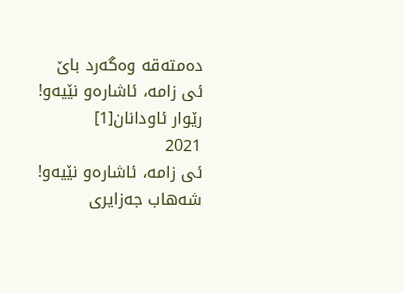دەمتەقە وەگەرد باێ
ئی زامە، ئاشارەو نێیەو!
رێوار ئاودانان[1]
2021
ئی زامە، ئاشارەو نێیەو!
شەھاب جەزایری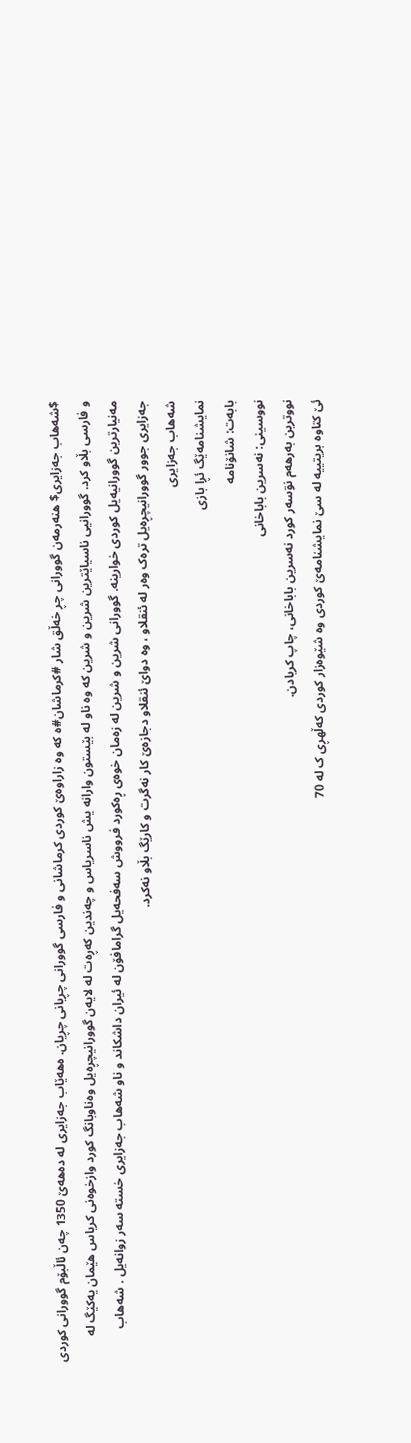$شەھاب جەزایری$ ھنەرمەن گوورانی چڕ خەڵق شار #کرماشان#ە کە وە زاراوەێ کوردی کرماشانی و فارسی گوورانی چڕیانی چڕیان. ەھەێاب جەزایری لە دەھەێ 1350 چەن ئاڵبۆم گوورانی کوردی و فارسی بڵاو کرد. گوورانیی ناسیاێترین شرین و شرین کە وە ناو لە بێستون وارانە یش ناسریاس و چەندین کەڕەت لە لایەن گوورانیچڕەیل وەناوبانگ کورد وازخوەنی کریاس ھێمان یەکێگ لە مەنیارترین گوورانیەیل کوردی خوارینە. گوورانی شرین و شرین لە زەمان خوەی ڕەکورد فرووش سەفحەیل گرامافۆن لە ئیران داشکاند و ناو شەھاب جەزایری خستە سەر زوانەیل . شەھاب جەزایری جوور گوورانیچڕەیل ترەک وەر لە ئنقلاو ، وە دواێ ئنقلاو دجازەێ کار نەگرت و کارێگ بڵاو نەکرد.
شەھاب جەزایری
نمایشنامەێگ ئڕا بازی
بابەت: شانۆنامە
نووسینی: نەسرین باباخانی
نووترین بەرهەم نۊسەر کورد نەسرین باباخانی، چاپ کریادن.
ئێ کتاوە بریتییە لە سێ نمایشنامەێ کوردی وە شێوەزار کوردی کەڵهڕی ک لە 70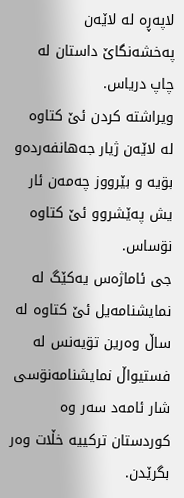لاپەڕە لە لاێەن پەخشەنگاێ داستان لە چاپ دریاس.
ویراشتە کردن ئێ کتاوە لە لاێەن ژیار جەهانفەردەو بۊیە و بێرووز چەمەن ئار یش پەێشروو ئێ کتاوە نۊساس.
جی ئاماژەس یەکێگ لە نمایشنامەیل ئێ کتاوە لە ساڵ وەرین تۊیەنس لە فستیواڵ نمایشنامەنۊسی شار ئامەد سەر وە کوردستان ترکییە خڵات وەر بگرێدن.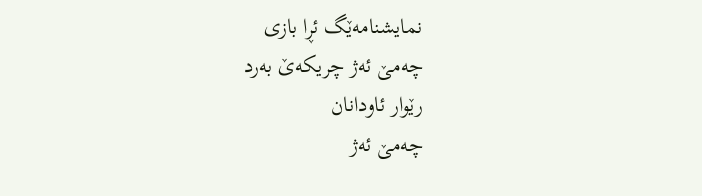نمایشنامەێگ ئڕا بازی
چەمێ ئەژ چریکەێ بەرد
رێوار ئاودانان
چەمێ ئەژ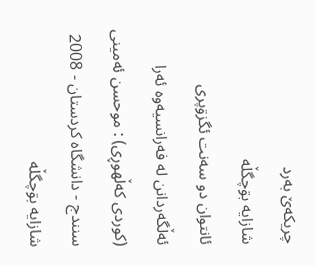چریکەێ بەرد
شازايه بۊچگڵه
ئانتوان دو سه‌نت ئگزۊپری
ئه‌ڵگه‌ردانن له‌ فه‌رانسیه‌وه‌ ئه‌را (كوردى كه‌ڵهوڕی) : موحسن ئه‌مینی
سنندج - دانشگاه كردستان - 2008
شازايه بۊچگڵه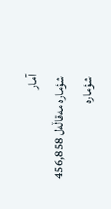آمار
 شؤمارە مەقاڵەل 456,858
 شؤمارە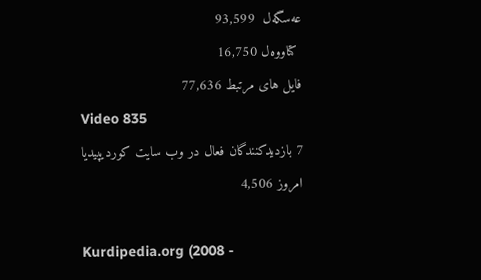عەسگەل  93,599
 کتاووەل 16,750
فایل های مرتبط 77,636
Video 835
7 بازدیدکنندگان فعال در وب سایت کوردیپیدیا
امروز 4,506

Kurdipedia.org (2008 -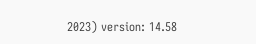2023) version: 14.58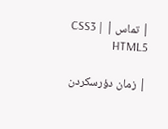| تماس | CSS3 | HTML5

| زمان دؤرسکردن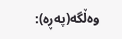وەڵگە(پەڕە):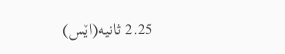2.25 ثانیه(اێس)